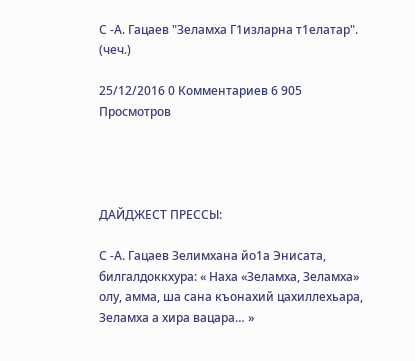С -А. Гацаев "Зеламха Г1изларна т1елатар". (чеч.)

25/12/2016 0 Комментариев 6 905 Просмотров




ДАЙДЖЕСТ ПРЕССЫ:

С -А. Гацаев Зелимхана йо1а Энисата, билгалдоккхура: « Наха «Зеламха, Зеламха» олу, амма, ша сана къонахий цахиллехьара, Зеламха а хира вацара… »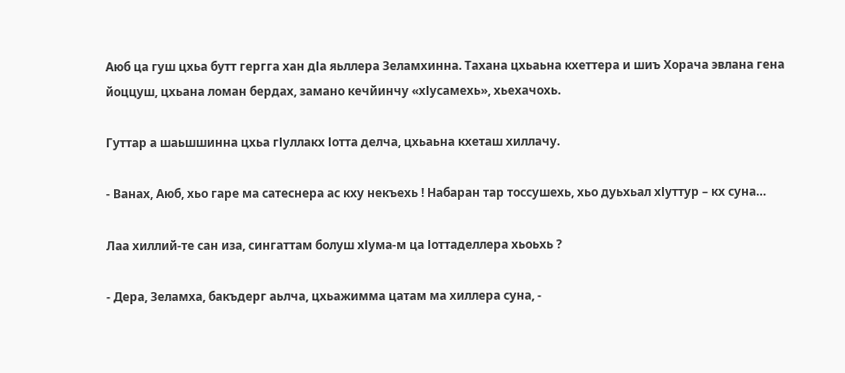Аюб ца гуш цхьа бутт гергга хан дІа яьллера Зеламхинна. Тахана цхьаьна кхеттера и шиъ Хорача эвлана гена йоццуш, цхьана ломан бердах, замано кечйинчу «хІусамехь», хьехачохь.

Гуттар а шаьшшинна цхьа гІуллакх Іотта делча, цхьаьна кхеташ хиллачу.

- Ванах, Аюб, хьо гаре ма сатеснера ас кху некъехь ! Набаран тар тоссушехь, хьо дуьхьал хІуттур – кх суна…

Лаа хиллий-те сан иза, сингаттам болуш хІума-м ца Іоттаделлера хьоьхь ?

- Дера, Зеламха, бакъдерг аьлча, цхьажимма цатам ма хиллера суна, -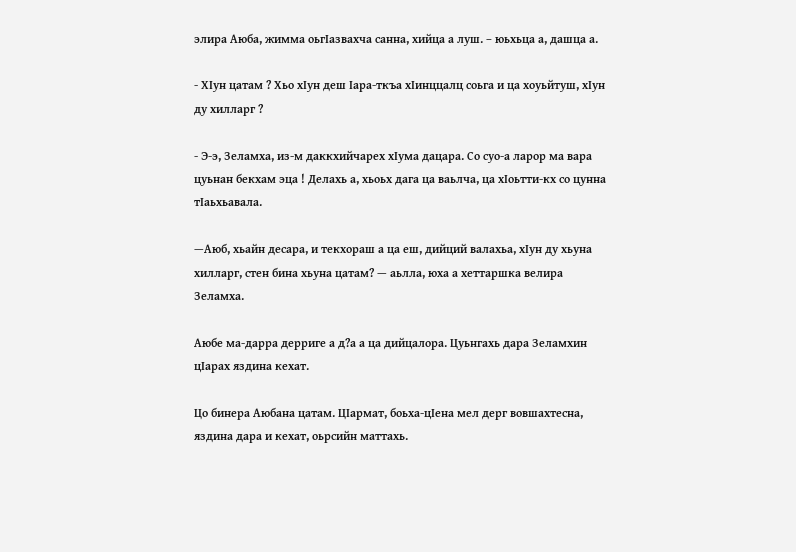элира Аюба, жимма оьгІазвахча санна, хийца а луш. – юьхьца а, дашца а.

- ХІун цатам ? Хьо хІун деш Іара-ткъа хІинццалц соьга и ца хоуьйтуш, хІун ду хилларг ?

- Э-э, Зеламха, из-м даккхийчарех хІума дацара. Со суо-а ларор ма вара цуьнан бекхам эца ! Делахь а, хьоьх дага ца ваьлча, ца хІоьтти-кх со цунна тІаьхьавала.

—Аюб, хьайн десара, и текхораш а ца еш, дийций валахьа, хІун ду хьуна хилларг, стен бина хьуна цатам? — аьлла, юха а хеттаршка велира Зеламха.

Аюбе ма-дарра дерриге а д?а а ца дийцалора. Цуьнгахь дара Зеламхин цІарах яздина кехат.

Цо бинера Аюбана цатам. ЦІармат, боьха-цІена мел дерг вовшахтесна, яздина дара и кехат, оьрсийн маттахь.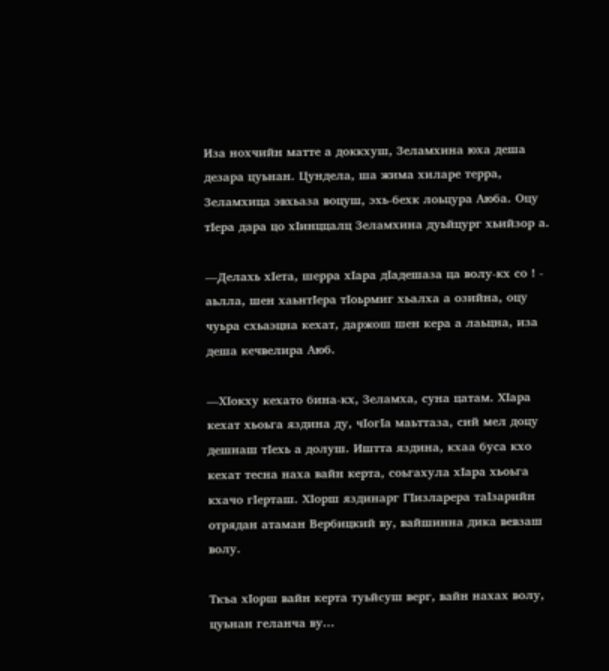Иза нохчийн матте а доккхуш, Зеламхина юха деша дезара цуьнан. Цундела, ша жима хиларе терра, Зеламхица эвхьаза воцуш, эхь-бeхк лоьцура Аюба. Оцу тІера дара цо хІинццалц Зеламхина дуьйцург хьийзор а.

—Делахь хІета, шерра хІара дІадешаза ца волу-кх со ! - аьлла, шен хаьнтІера тІоьрмиг хьалха а озийна, оцу чуьра схьаэцна кехат, даржош шен кера а лаьцна, иза деша кечвелира Аюб.

—ХІокху кехато бина-кх, Зеламха, суна цатам. ХІара кехат хьоьга яздина ду, чІогІа маьттаза, сий мел доцу дешнаш тІехь а долуш. Иштта яздина, кхаа буса кхо кехат тесна наха вайн керта, соьгахула хІара хьоьга кхачо гІерташ. ХІорш яздинарг ГІизларера таІзарийн отрядан атаман Вербицкий ву, вайшинна дика вевзаш волу.

Ткъа хІорш вайн керта туьйсуш верг, вайн нахах волу, цуьнан геланча ву...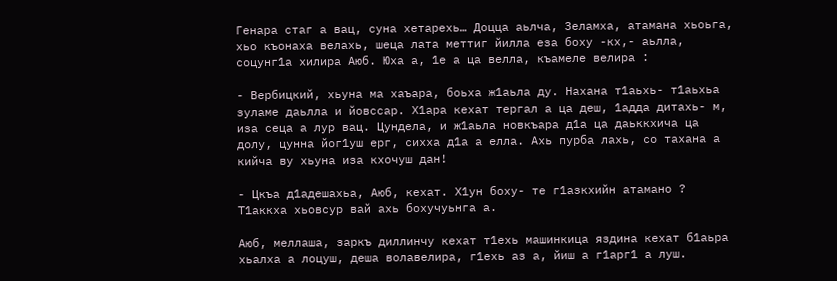Генара стаг а вац, суна хетарехь… Доцца аьлча, Зеламха, атамана хьоьга, хьо къонаха велахь, шеца лата меттиг йилла еза боху -кх,- аьлла, соцунг1а хилира Аюб. Юха а, 1е а ца веллa, къамеле велира :

- Вербицкий, хьуна ма хаъара, боьха ж1аьла ду. Нахана т1аьхь- т1аьхьа зуламе даьлла и йовссар. Х1ара кехат тергал а ца деш, 1адда дитахь- м, иза сеца а лур вац. Цундела, и ж1аьла новкъара д1а ца даьккхича ца долу, цунна йог1уш ерг, сихха д1а а елла. Ахь пурба лахь, со тахана а кийча ву хьуна иза кxочуш дан!

- Цкъа д1адешахьа, Аюб, кехат. Х1ун боху- те г1азкхийн атамано ? Т1аккха хьовсур вай ахь бохучуьнга а.

Аюб, меллаша, заркъ диллинчу кехат т1ехь машинкица яздина кехат б1аьра хьалха а лоцуш, деша волавелира, г1ехь аз а, йиш а г1арг1 а луш.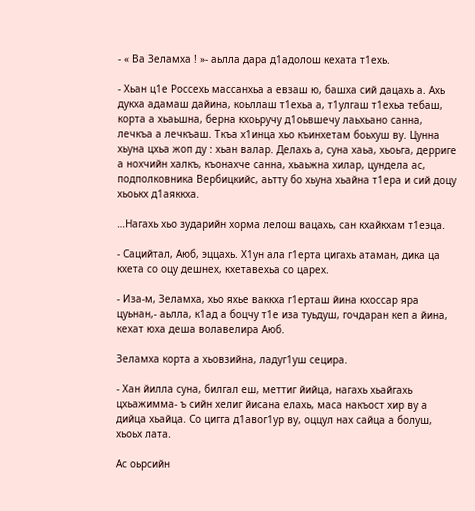- « Ва Зеламха ! »- аьлла дара д1адолош кехата т1ехь.

- Хьан ц1е Россехь массанхьа а евзаш ю, башха сий дацахь а. Ахь дукха адамаш дайина, коьллаш т1ехьа а, т1улгаш т1ехьа тебаш, корта а хьаьшна, берна кхоьручу д1оьвшечу лаьхьано санна, лечкъа а лечкъаш. Ткъа х1инца хьо къинхетам боьхуш ву. Цунна хьуна цхьа жоп ду : хьан валар. Делaхь а, суна хаьа, хьоьга, дерриге а нохчийн халкъ, къонахче санна, хьаьжна хилар, цундела ас, подполковника Вербицкийс, аьтту бо хьуна хьайна т1ера и сий доцу хьоькх д1аяккха.

…Нагахь хьо зударийн хорма лелош вацахь, сан кхайкхам т1еэца.

- Сацийтал, Aюб, эццахь. Х1ун ала г1ерта цигахь атаман, дика ца кхета со оцу дешнех, кхетавехьа со царех.

- Иза-м, Зеламха, хьо яхье ваккха г1ерташ йина кхоссар яра цуьнан,- аьлла, к1ад а боцчу т1е иза туьдуш, гочдаран кеп а йина, кехат юха деша волавелира Аюб.

Зеламха корта а хьовзийна, ладуг1уш сецира.

- Хан йилла суна, билгал еш, меттиг йийца, нагахь хьайгахь цхьажимма- ъ сийн хелиг йисана елахь, маса накъост хир ву а дийца хьайца. Со цигга д1авог1ур ву, оццул нах сайца а болуш, хьоьх лата.

Ас оьрсийн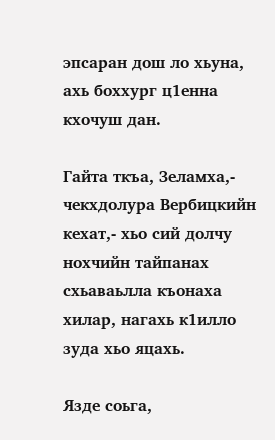эпсаран дош ло хьуна, ахь боххург ц1енна кхочуш дан.

Гайта ткъа, Зеламха,- чекхдолура Вербицкийн кехат,- хьо сий долчу нохчийн тайпанах схьаваьлла къонаха хилар, нагахь к1илло зуда хьо яцахь.

Язде соьга,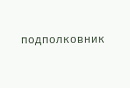подполковник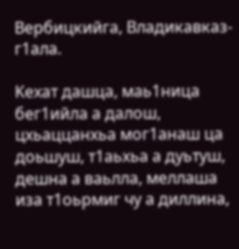Вербицкийга, Владикавказ- г1ала.

Kехат дашца, маь1ница бег1ийла а далош, цхьаццанхьа мог1анаш ца доьшуш, т1аьхьа а дуьтуш, дешна а ваьлла, меллаша иза т1оьрмиг чу а диллина,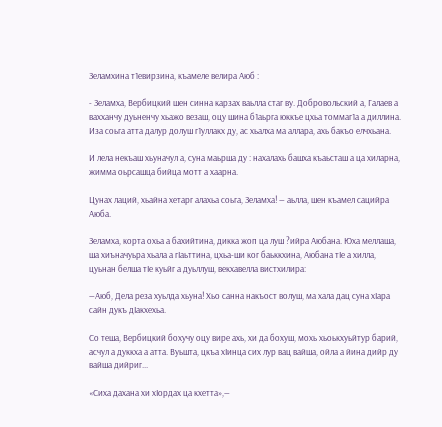Зеламхина т1евирзина, къамеле велира Аюб :

- Зеламха, Вербицкий шен синна карзах ваьлла стаг ву. Добровольский а, Галаев а вахханчу дуьненчу хьажо везаш, оцу шина б1аьрга юккъе цхьа томмаг1а а диллина. Иза соьга атта далур долуш г1уллакх ду, ас хьалха ма аллара, ахь бакъо елчхьана.

И лела некъаш хьуначул а, суна маьрша ду : нахалахь башха къаьсташ а ца хиларна, жимма оьрсашца бийца мотт а хаарна.

Цунах лаций, хьайна хетарг алахьа соьга, Зеламха! — аьлла, шен къамел сацийра Аюба.

Зеламха, корта охьа а бахийтина, дикка жоп ца луш ?ийра Аюбана. Юха меллаша, ша хиъначуьра хьала а гІаьттина, цхьа-ши ког баьккхина, Аюбана тІе а хилла, цуьнан белша тІе куьйг а дуьллуш, векхавелла вистхилира:

—Аюб, Дела реза хуьлда хьуна! Хьо санна накъост волуш, ма хала дац суна хІара сайн дукъ дІакхехьа.

Со теша, Вербицкий бохучу оцу вире ахь, хи да бохуш, мохь хьоькхуьйтур барий, асчул а дуккха а атта. Вуьшта, цкъа хІинца сих лур вац вайша, ойла а йина дийр ду вайша дийриг...

«Сиха дахана хи хІордах ца кхетта»,—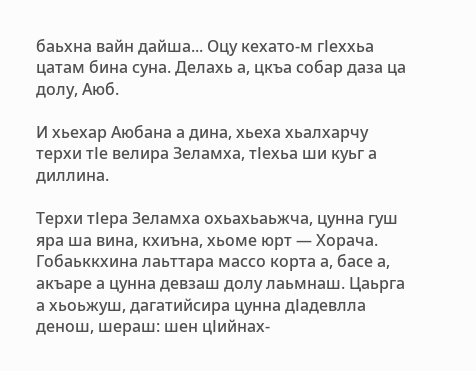баьхна вайн дайша... Оцу кехато-м гІеххьа цатам бина суна. Делахь а, цкъа собар даза ца долу, Аюб.

И хьехар Аюбана а дина, хьеха хьалхарчу терхи тІе велира Зеламха, тІехьа ши куьг а диллина.

Терхи тІера Зеламха охьахьаьжча, цунна гуш яра ша вина, кхиъна, хьоме юрт — Хорача. Гобаьккхина лаьттара массо корта а, басе а, акъаре а цунна девзаш долу лаьмнаш. Цаьрга а хьоьжуш, дагатийсира цунна дІадевлла денош, шераш: шен цІийнах-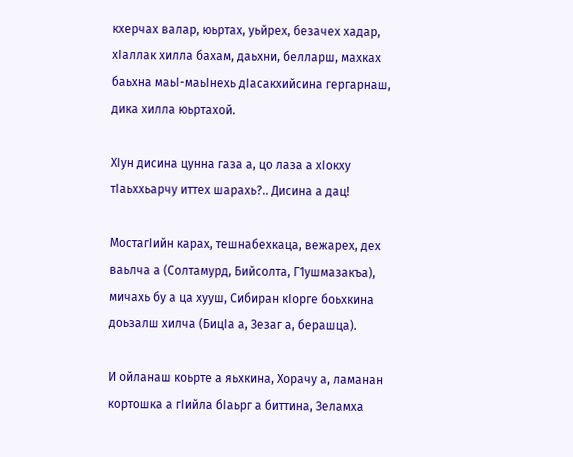кхерчах валар, юьртах, уьйрех, безачех хадар, хІаллак хилла бахам, даьхни, белларш, махках баьхна маьІ-маьІнехь дІасакхийсина гергарнаш, дика хилла юьртахой.

ХІун дисина цунна газа а, цо лаза а хІокху тІаьххьарчу иттех шарахь?.. Дисина а дац!

МостагІийн карах, тешнабехкаца, вежарех, дех ваьлча а (Солтамурд, Бийсолта, Г1ушмазакъа), мичахь бу а ца хууш, Сибиран кІорге боьхкина доьзалш хилча (БицІа а, Зезаг а, берашца).

И ойланаш коьрте а яьхкина, Хорачу а, ламанан кортошка а гІийла бІаьрг а биттина, Зеламха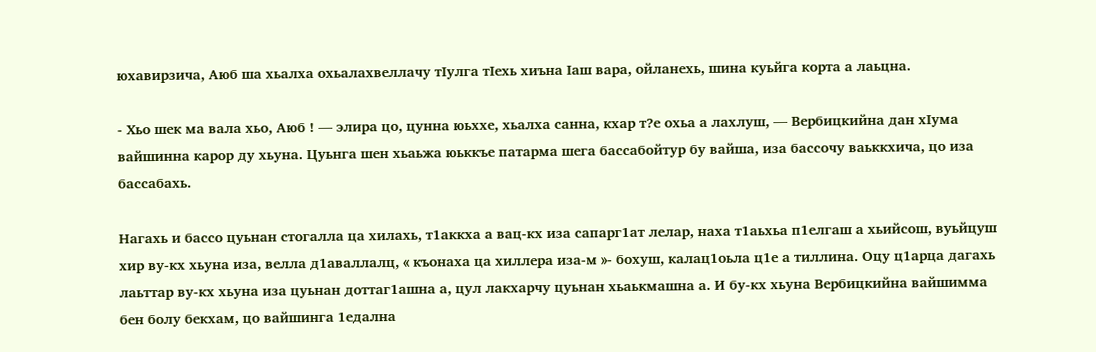юхавирзича, Аюб ша хьалха охьалахвеллачу тІулга тІехь хиъна Іаш вара, ойланехь, шина куьйга корта а лаьцна.

- Хьо шек ма вала хьо, Аюб ! — элира цо, цунна юьххе, хьалха санна, кхар т?е охьа а лахлуш, — Вербицкийна дан хІума вайшинна карор ду хьуна. Цуьнга шен хьаьжа юьккъе патарма шега бассабойтур бу вайша, иза бассочу ваьккхича, цо иза бассабахь.

Нагахь и бассо цуьнан стогалла ца хилахь, т1аккха а вац-кх иза сапарг1ат лелар, наха т1аьхьа п1елгаш а хьийсош, вуьйцуш хир ву-кх хьуна иза, велла д1аваллалц, « къонаха ца хиллера иза-м »- бохуш, калац1оьла ц1е а тиллина. Оцу ц1арца дагахь лаьттар ву-кх хьуна иза цуьнан доттаг1ашна а, цул лакхарчу цуьнан хьаькмашна а. И бу-кх хьуна Вербицкийна вайшимма бен болу бекхам, цо вайшинга 1едална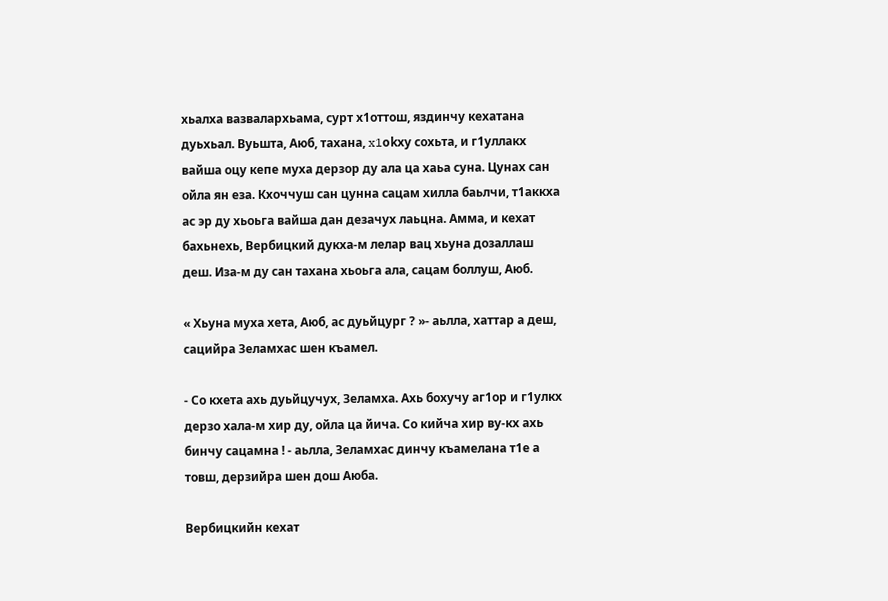хьалха вазвалархьама, сурт х1оттош, яздинчу кехатана дуьхьал. Вуьшта, Aюб, таханa, x1okху сохьта, и г1уллакх вайша оцу кепе муха дерзор ду ала ца хаьа суна. Цунах сан ойла ян еза. Кхоччуш сан цунна сацам хилла баьлчи, т1аккха ас эр ду хьоьга вайша дан дезачух лаьцна. Амма, и кехат бахьнехь, Вербицкий дукха-м лелар вац хьуна дозаллаш деш. Иза-м ду сан тахана хьоьга ала, сацам боллуш, Аюб.

« Хьуна муха хета, Аюб, ас дуьйцург ? »- аьлла, хаттар а деш, сацийра Зеламхас шен къамел.

- Со кхета ахь дуьйцучух, Зеламха. Ахь бохучу аг1ор и г1улкх дерзо хала-м хир ду, ойла ца йича. Со кийча хир ву-кх ахь бинчу сацамна ! - аьлла, Зеламхас динчу къамелана т1е а товш, дерзийра шен дош Аюба.

Вербицкийн кехат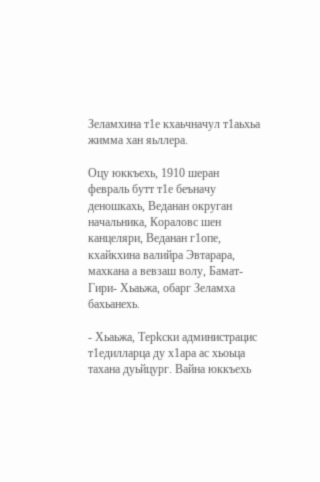Зеламхина т1е кхаьчначул т1аьхьа жимма хан яьллера.

Оцу юккъехь, 1910 шеран февраль бутт т1е беъначу деношкахь, Веданан округан начальника, Кораловс шен канцеляри, Веданан г1опе, кхайкхина валийра Эвтарара, махкана а вевзаш волу, Бамат-Гири- Хьаьжа, обарг Зеламха бахьанехь.

- Хьаьжа, Тeрkски администрацис т1едилларца ду х1ара ас хьоьца тахана дуьйцург. Вайна юккъехь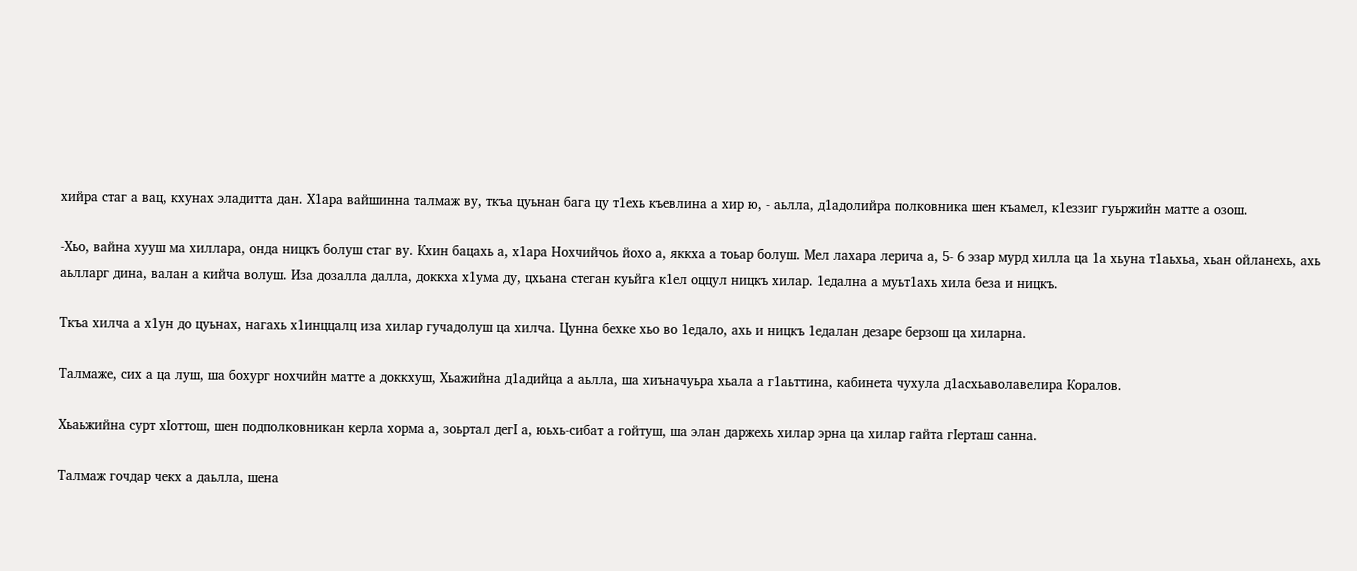хийра стаг а вац, кхунах эладитта дан. Х1ара вайшинна талмаж ву, ткъа цуьнан бага цу т1ехь къевлина а хир ю, - аьлла, д1адолийра полковника шен къамел, к1еззиг гуьржийн матте а озош.

-Хьо, вайна хууш ма хиллара, онда ницкъ болуш стаг ву. Кхин бацахь а, х1ара Нохчийчоь йохо а, яккха а тоьар болуш. Мел лахара лерича а, 5- 6 эзар мурд хилла ца 1а хьуна т1аьхьа, хьан ойланехь, ахь аьлларг дина, валан а кийча волуш. Иза дозалла далла, доккха х1ума ду, цхьана стеган куьйга к1ел оццул ницкъ хилар. 1едална а муьт1ахь хила беза и ницкъ.

Ткъа хилча а х1ун до цуьнах, нагахь х1инццалц иза хилар гучадолуш ца хилча. Цунна бехке хьо во 1едало, ахь и ницкъ 1едалан дезаре берзош ца хиларна.

Талмаже, сих а ца луш, ша бохург нохчийн матте а доккхуш, Хьажийна д1адийца а аьлла, ша хиъначуьра хьала а г1аьттина, кабинета чухула д1асхьаволавелира Коралов.

Хьаьжийна сурт хІоттош, шен подполковникан керла хорма а, зоьртал дегІ а, юьхь-сибат а гойтуш, ша элан даржехь хилар эрна ца хилар гайта гІерташ санна.

Талмаж гочдар чекх а даьлла, шена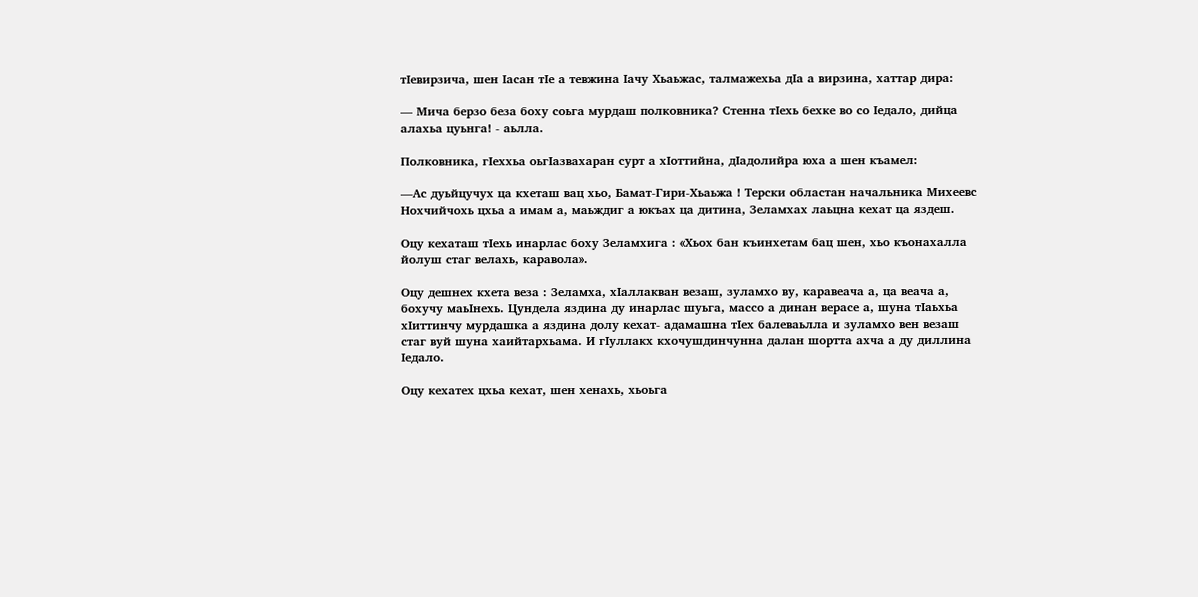тІевирзича, шен Іасан тІе а тевжина Іачу Хьаьжас, талмажехьа дІа а вирзина, хаттар дира:

— Мича берзо беза боху соьга мурдаш полковника? Стенна тІехь бехке во со Іедало, дийца алахьа цуьнга! - аьлла.

Полковника, гІеххьа оьгІазвахаран сурт а хІоттийна, дІадолийра юха а шен къамел:

—Ас дуьйцучух ца кхеташ вац хьо, Бамат-Гири-Хьаьжа ! Терски областан начальника Михеевс Нохчийчохь цхьа а имам а, маьждиг а юкъах ца дитина, Зеламхах лаьцна кехат ца яздеш.

Оцу кехаташ тІехь инарлас боху Зеламхига : «Хьох бан къинхетам бац шен, хьо къонахалла йолуш стаг велахь, каравола».

Оцу дешнех кхета веза : Зеламха, хІаллакван везаш, зуламхо ву, каравеача а, ца веача а, бохучу маьІнехь. Цундела яздина ду инарлас шуьга, массо а динан верасе а, шуна тІаьхьа хІиттинчу мурдашка а яздина долу кехат- адамашна тІех балеваьлла и зуламхо вен везаш стаг вуй шуна хаийтархьама. И гІуллакх кхочушдинчунна далан шортта ахча а ду диллина Іедало.

Оцу кехатех цхьа кехат, шен хенахь, хьоьга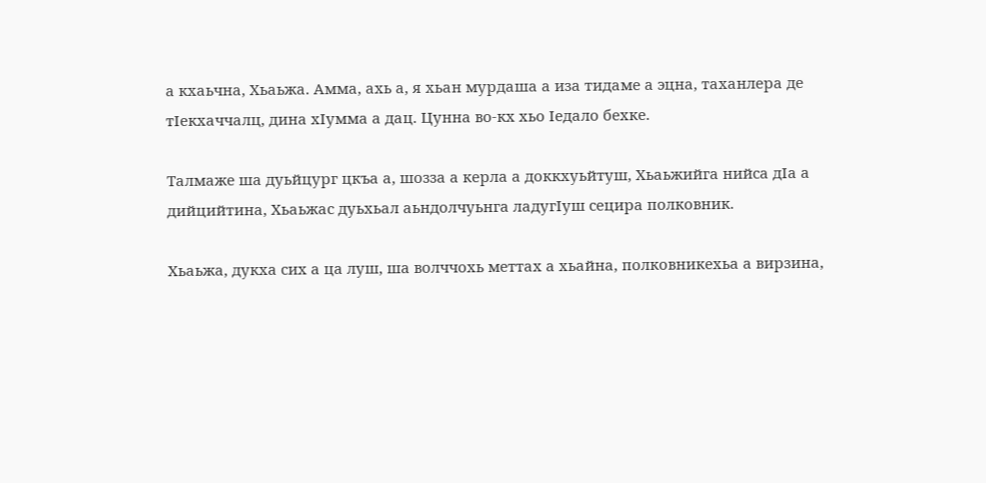а кхаьчна, Хьаьжа. Амма, ахь а, я хьан мурдаша а иза тидаме а эцна, таханлера де тІекхаччалц, дина хІумма а дац. Цунна во-кх хьо Іедало бехке.

Талмаже ша дуьйцург цкъа а, шозза а керла а доккхуьйтуш, Хьаьжийга нийса дІа а дийцийтина, Хьаьжас дуьхьал аьндолчуьнга ладугІуш сецира полковник.

Хьаьжа, дукха сих а ца луш, ша волччохь меттах а хьайна, полковникехьа а вирзина,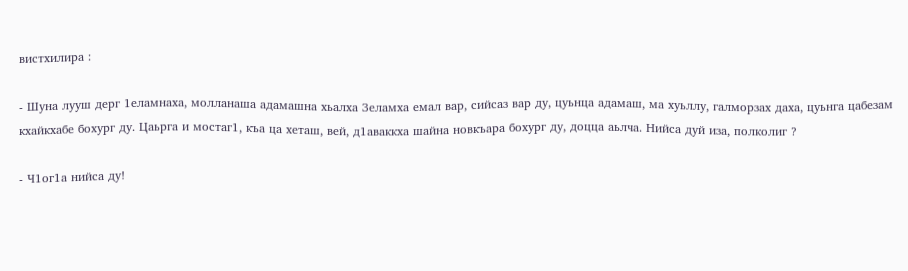вистхилира :

- Шуна лууш дерг 1еламнаха, молланаша адамашна хьалха Зеламха емал вар, cийсаз вар ду, цуьнца адамаш, ма хуьллу, галморзах даха, цуьнга цабезам кхайкхабе бохург ду. Цаьрга и мостаг1, къа ца хеташ, вей, д1аваккха шайна новкъара бохург ду, доцца аьлча. Нийса дуй иза, полколиг ?

- Ч1ог1а нийса ду!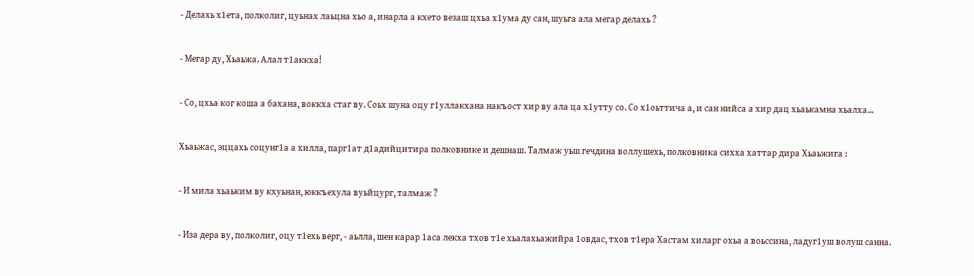- Делахь х1ета, полколиг, цуьнах лаьцна хьо а, инарла а кхето везаш цхьа х1ума ду сан, шуьга ала мегар делахь ?

- Мегар ду, Хьаьжа. Алал т1аккха!

- Со, цхьа ког коша а бахана, воккха стаг ву. Соьх шуна оцу г1уллакхана накъост хир ву ала ца х1утту со. Со х1оьттича а, и сан нийса а хир дац хьаькамна хьалха...

Хьаьжас, эццахь соцунг1а а хилла, парг1ат д1адийцитира полкoвнике и дешнаш. Талмаж уьш гечдина воллушехь, полковника сихха хаттар дира Хьаьжига :

- И мила хьаьким ву кхуьнан, юккъехула вуьйцург, талмаж ?

- Иза дера ву, полколиг, оцу т1ехь вeрг, - аьлла, шен карар 1аса лекха тхов т1е хьалахьажийра 1овдас, тхов т1ера Xастам хиларг охьа а воьссина, ладуг1уш волуш санна.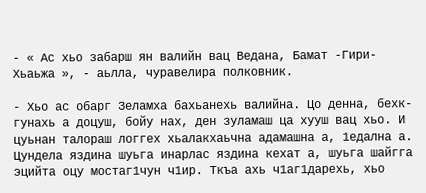- « Ас хьо забарш ян валийн вац Ведана, Бамат -Гири- Хьаьжа », - аьлла, чуравелира полковник.

- Хьо ас обарг Зеламха бахьанехь валийна. Цо денна, бехк- гунахь а доцуш, бойу нах, ден зуламаш ца хууш вац хьо. И цуьнан талораш логгех хьaлакхаьчна адамашна а, 1едална а. Цундела яздина шуьга инарлас яздина кехат а, шуьга шайгга эцийта оцу мостаг1чун ч1ир. Ткъа ахь ч1аг1дарехь, хьо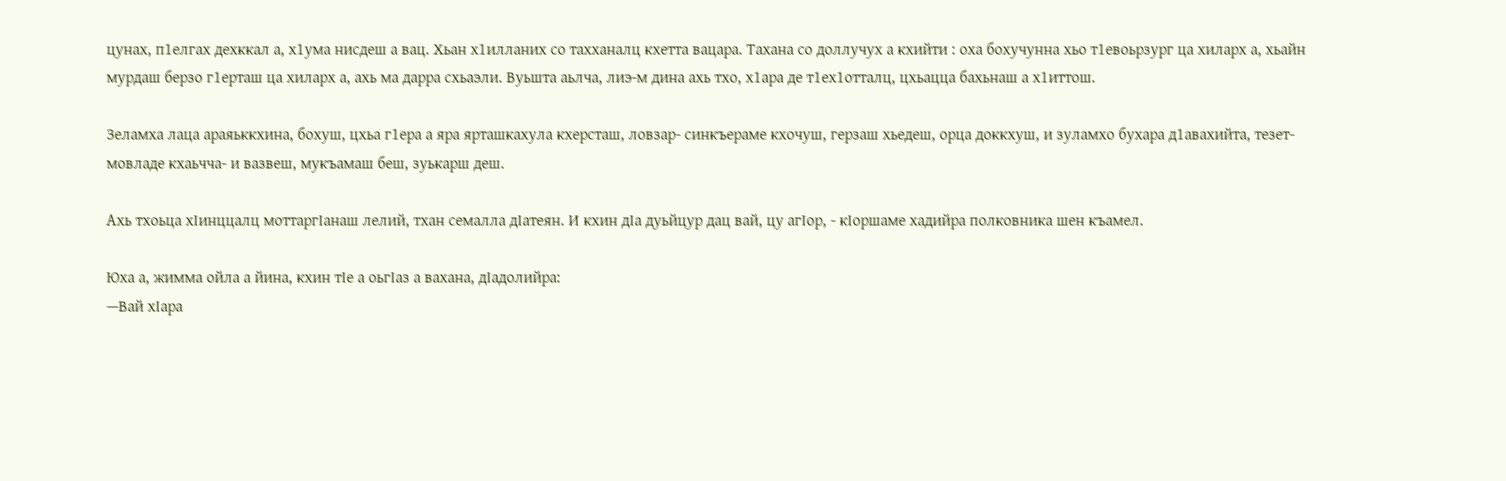цунах, п1елгах дехккал а, х1ума нисдеш а вац. Хьан х1илланих со тахханалц кхетта вацара. Тахана со доллучух а кхийти : оха бохучунна хьо т1евоьрзург ца хиларх а, хьайн мурдаш берзо г1ерташ ца хиларх а, ахь ма дарра схьаэли. Вуьшта аьлча, лиэ-м дина ахь тхо, х1ара де т1ех1отталц, цхьацца бахьнаш а х1иттош.

Зеламха лаца араяьккхина, бохуш, цхьа г1ера а яра ярташкахула кхерсташ, ловзар- синкъераме кхочуш, герзаш хьедеш, орца доккхуш, и зуламхо бухара д1авахийта, тезет-мовладе кхаьчча- и вазвеш, мукъамаш беш, зуькарш деш.

Ахь тхоьца хІинццалц моттаргІанаш лелий, тхан семалла дІатеян. И кхин дІа дуьйцур дац вай, цу агІор, - кІоршаме хадийра полковника шен къамел.

Юха а, жимма ойла а йина, кхин тІе а оьгІаз а вахана, дІадолийра:
—Вай хІара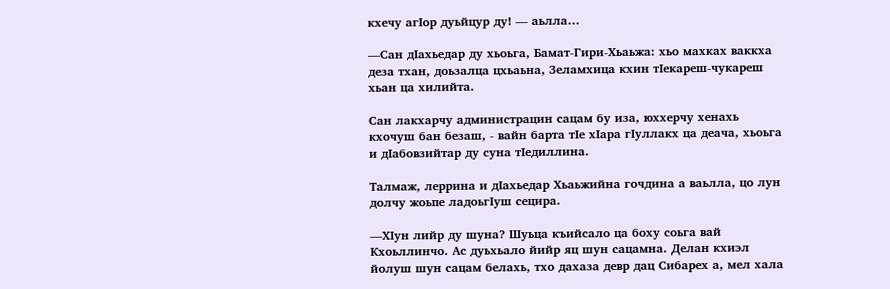кхечу агІор дуьйцур ду! — аьлла…

—Сан дІахьедар ду хьоьга, Бамат-Гири-Хьаьжа: xьо махках ваккха деза тхан, доьзалца цхьаьна, Зеламхица кхин тІекареш-чукареш хьан ца хилийта.

Сан лакхарчу администрацин сацам бу иза, юххерчу хенахь кхочуш бан безаш, - вайн барта тІе хІара гІуллакх ца деача, хьоьга и дІабовзийтар ду суна тІедиллина.

Талмаж, леррина и дІахьедар Хьаьжийна гочдина а ваьлла, цо лун долчу жоьпе ладоьгІуш сецира.

—ХІун лийр ду шуна? Шуьца къийсало ца боху соьга вай Кхоьллинчо. Ас дуьхьало йийр яц шун сацамна. Делан кхиэл йолуш шун сацам белахь, тхо дахаза девр дац Сибарех а, мел хала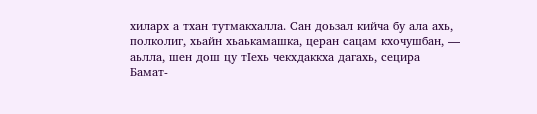хиларх а тхан тутмакхалла. Сан доьзал кийча бу ала ахь, полколиг, хьайн хьаькамашка, церан сацам кхочушбан, — аьлла, шен дош цу тІехь чекхдаккха дагахь, сецира Бамат-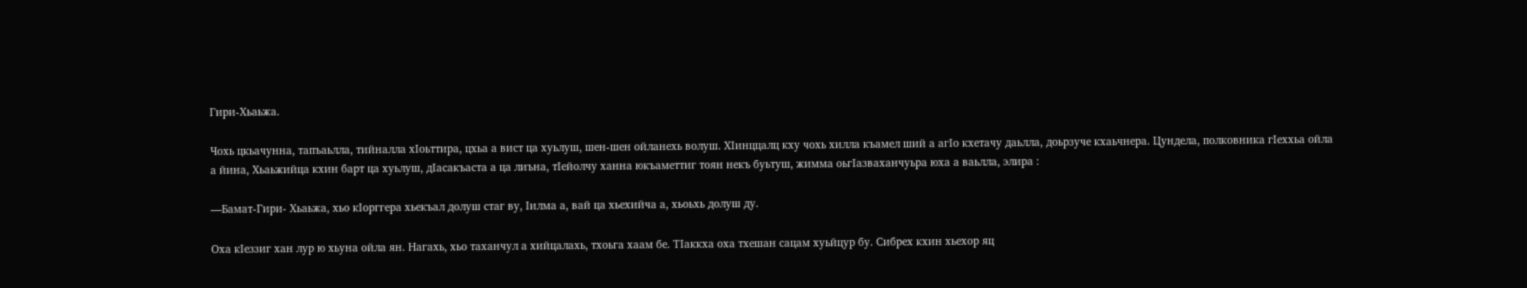Гири-Хьаьжа.

Чохь цкьачунна, тапъаьлла, тийналла хІоьттира, цхьа а вист ца хуьлуш, шен-шен ойланехь волуш. ХІинццалц кху чохь хилла къамел ший а агІо кхетачу даьлла, доьрзуче кхаьчнера. Цундела, полковника гІеххьа ойла а йина, Хьаьжийца кхин барт ца хуьлуш, дІасакъаста а ца лиъна, тІейолчу ханна юкъаметтиг тоян некъ буьтуш, жимма оьгІазваханчуьра юха а ваьлла, элира :

—Бамат-Гири- Хьаьжа, хьо кІорггера хьекъал долуш стаг ву, Іилма а, вай ца хьехийча а, хьоьхь долуш ду.

Оха кІеззиг хан лур ю хьуна ойла ян. Нагахь, хьо таханчул а хийцалахь, тхоьга хаам бе. ТІаккха оха тхешан сацам хуьйцур бу. Сибрех кхин хьехор яц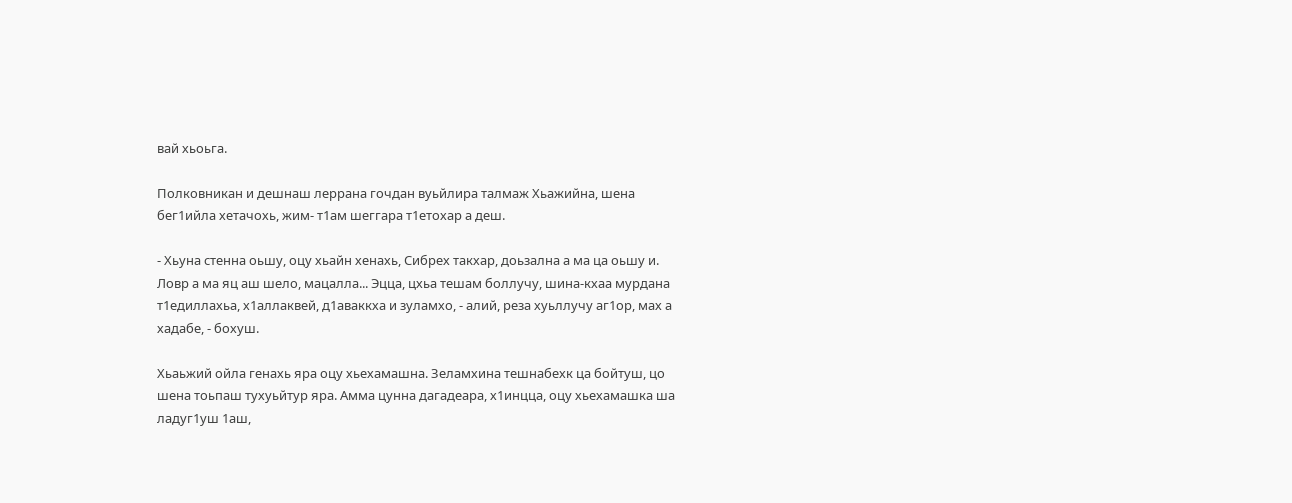вай хьоьга.

Полковникан и дешнаш леррана гочдан вуьйлира талмаж Хьажийна, шена бег1ийла хетачохь, жим- т1ам шеггара т1етохар а деш.

- Хьуна стенна оьшу, оцу хьайн хенахь, Сибрех такхар, доьзална а ма ца оьшу и. Ловр а ма яц аш шело, мацалла... Эцца, цхьа тешам боллучу, шина-кхаа мурдана т1едиллахьа, х1аллаквей, д1аваккха и зуламхо, - алий, реза хуьллучу аг1ор, мах а хадабе, - бохуш.

Хьаьжий ойла генахь яра оцу хьехамашна. Зеламхина тешнабехк ца бойтуш, цо шена тоьпаш тухуьйтур яра. Амма цунна дагадеара, х1инцца, оцу хьехамашка ша ладуг1уш 1аш,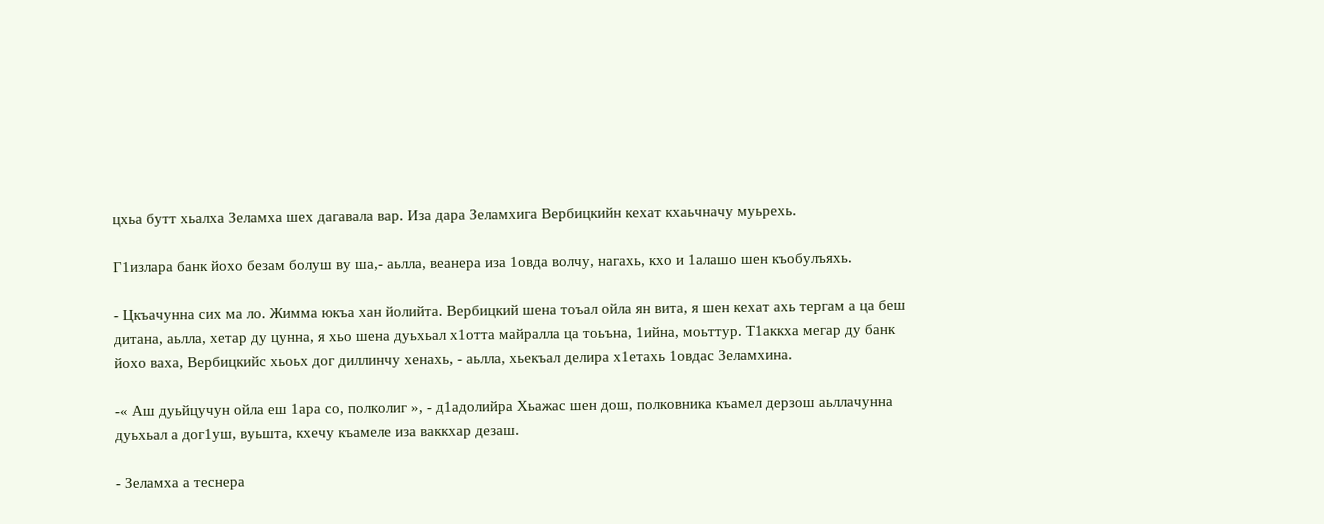цхьа бутт хьалха Зеламха шех дагавала вар. Иза дара Зеламхига Вербицкийн кехат кхаьчначу муьрехь.

Г1излара банк йохо безам болуш ву ша,- аьлла, веанера иза 1овда волчу, нагахь, кхо и 1алашо шен къобулъяхь.

- Цкъачунна сих ма ло. Жимма юкъа хан йолийта. Вербицкий шена тоъал ойла ян вита, я шен кехат ахь тергам а ца беш дитана, аьлла, хетар ду цунна, я хьо шена дуьхьал х1отта майралла ца тоьъна, 1ийна, моьттур. Т1аккха мегар ду банк йохо ваха, Вербицкийс хьоьх дог диллинчу хенахь, - аьлла, хьекъал делира х1етахь 1овдас Зеламхина.

-« Аш дуьйцучун ойла еш 1ара со, полколиг », - д1адолийра Хьажас шен дош, полковника къамел дерзош аьллачунна дуьхьал а дог1уш, вуьшта, кхечу къамеле иза ваккхар дезаш.

- Зеламха а теснера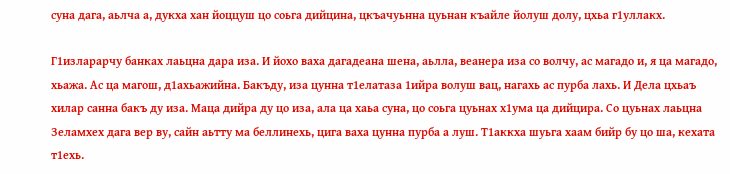суна дага, аьлча а, дукха хан йоццуш цо соьга дийцина, цкъачуьнна цуьнан къайле йолуш долу, цхьа г1уллакх.

Г1изларарчу банках лаьцна дара иза. И йохо ваха дагадеана шена, аьлла, веанера иза со волчу, ас магадо и, я ца магадо, хьажа. Ас ца магош, д1ахьажийна. Бакъду, иза цунна т1елатаза 1ийра волуш вац, нагахь ас пурба лахь. И Дела цхьаъ хилар санна бакъ ду иза. Маца дийра ду цо иза, ала ца хаьа суна, цо соьга цуьнах х1ума ца дийцира. Со цуьнах лаьцна Зеламхех дага вер ву, cайн аьтту ма беллинехь, цига ваха цунна пурба а луш. Т1аккха шуьга хаам бийр бу цо ша, кехата т1ехь.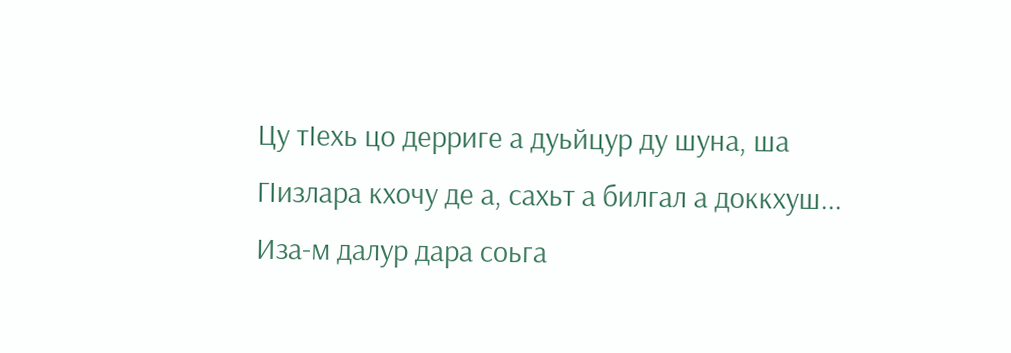Цу тІехь цо дерриге а дуьйцур ду шуна, ша ГІизлара кхочу де а, сахьт а билгал а доккхуш... Иза-м далур дара соьга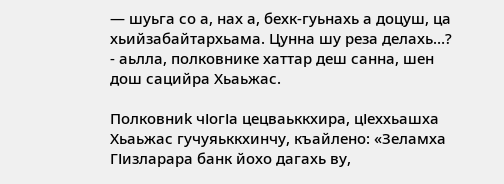— шуьга со а, нах а, бехк-гуьнахь а доцуш, ца хьийзабайтархьама. Цунна шу реза делахь…? - аьлла, полковнике хаттар деш санна, шен дош сацийра Хьаьжас.

Полковниk чІогІа цецваьккхира, цІеххьашха Хьаьжас гучуяьккхинчу, къайлено: «Зеламха ГІизларара банк йохо дагахь ву,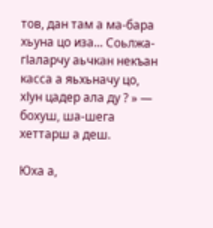тов, дан там а ма-бара хьуна цо иза... Соьлжа-гІаларчу аьчкан некъан касса а яьхьначу цо, хІун цадер ала ду ? » — бохуш, ша-шега хеттарш а деш.

Юха а,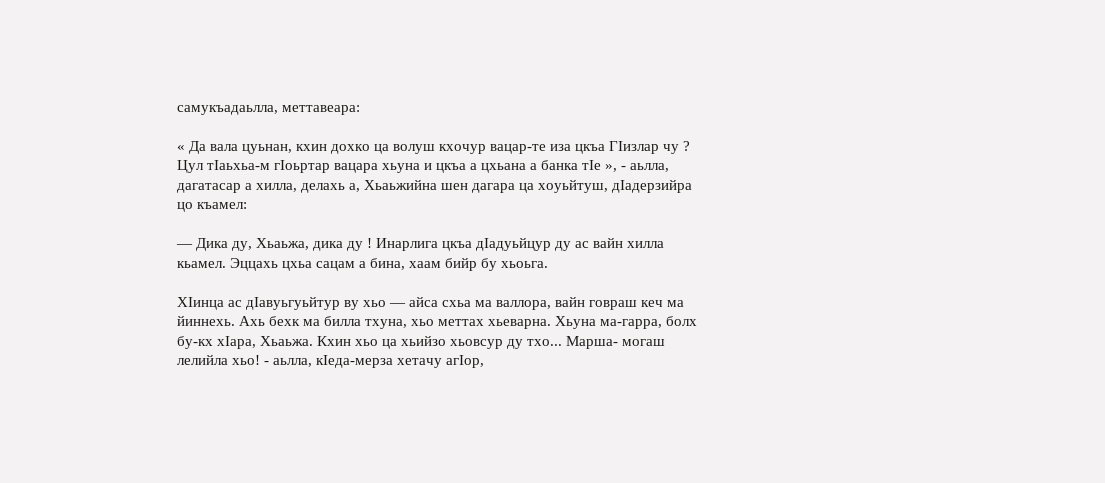самукъадаьлла, меттавеара:

« Да вала цуьнан, кхин дохко ца волуш кхочур вацар-те иза цкъа ГІизлар чу ? Цул тІаьхьа-м гІоьртар вацара хьуна и цкъа а цхьана а банка тІе », - аьлла, дагатасар а хилла, делахь а, Хьаьжийна шен дагара ца хоуьйтуш, дІадерзийра цо къамел:

— Дика ду, Хьаьжа, дика ду ! Инарлига цкъа дІадуьйцур ду ас вайн хилла кьамел. Эццахь цхьа сацам а бина, хаам бийр бу хьоьга.

ХІинца ас дІавуьгуьйтур ву хьо — айса схьа ма валлора, вайн говраш кеч ма йиннехь. Ахь бехк ма билла тхуна, хьо меттах хьеварна. Хьуна ма-гарра, болх бу-кх хІара, Хьаьжа. Кхин хьо ца хьийзо хьовсур ду тхо... Марша- могаш лелийла хьо! - аьлла, кІеда-мерза хетачу агІор,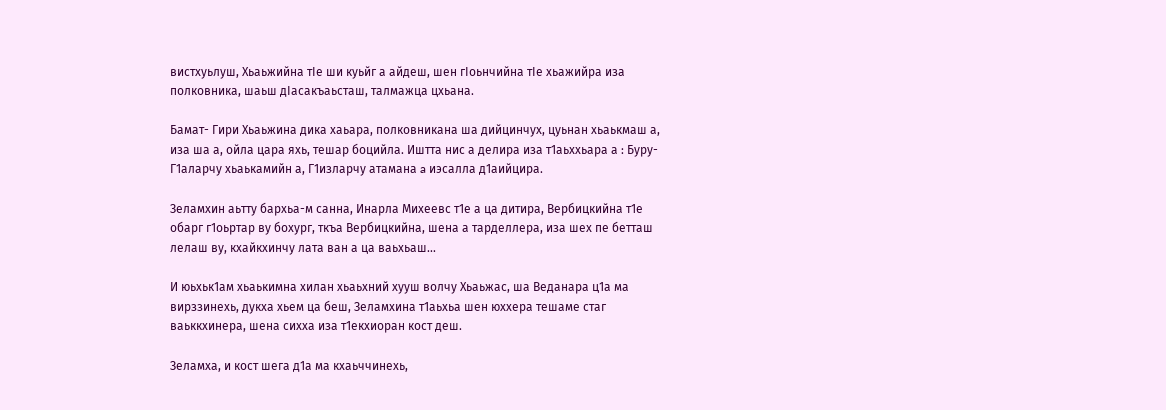вистхуьлуш, Хьаьжийна тІе ши куьйг а айдеш, шен гІоьнчийна тІе хьажийра иза полковника, шаьш дІасакъаьсташ, талмажца цхьана.

Бамат- Гири Хьаьжина дика хаьара, полковникана ша дийцинчух, цуьнан хьаькмаш а, иза ша а, ойла цара яхь, тешар боцийла. Иштта нис а делира иза т1аьххьара а : Буру-Г1аларчу хьаькамийн а, Г1изларчу атамана a иэсалла д1аийцира.

Зеламхин аьтту бархьа-м санна, Инарла Михеевс т1е а ца дитира, Вербицкийна т1е обарг г1оьртар ву бохург, ткъа Вербицкийна, шена а тарделлера, иза шех пе бетташ лелаш ву, кхайкхинчу лата ван а ца ваьхьаш...

И юьхьк1ам хьаькимна хилан хьаьхний хууш волчу Хьаьжас, ша Веданара ц1а ма вирззинехь, дукха хьем ца беш, Зеламхина т1аьхьа шен юххера тешаме стаг ваьккхинера, шена сихха иза т1екхиоран кост деш.

Зеламха, и кост шега д1а ма кхаьччинехь,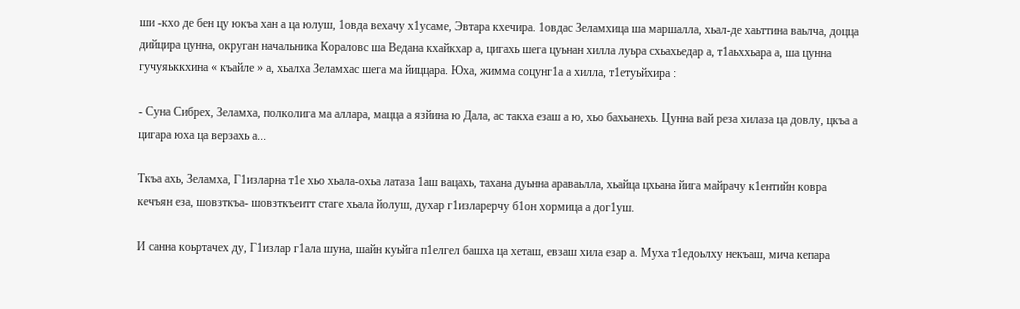ши -кхо де бен цу юкъа хан а ца юлуш, 1овда вехачу х1усаме, Эвтара кхечира. 1овдас Зеламхица ша маршалла, хьал-де хаьттина ваьлча, доцца дийцира цунна, округан начальника Кораловс ша Ведана кхайкхар а, цигахь шега цуьнан хилла луьра схьахьедар а, т1аьххьара а, ша цунна гучуяьккхина « къайле » а, хьалха Зеламхас шега ма йиццара. Юха, жимма соцунг1а а хилла, т1етуьйхира :

- Суна Сибрех, Зеламха, полколига ма аллара, мацца а язйина ю Дала, ас такха езаш а ю, хьо бахьанехь. Цунна вай реза хилаза ца довлу, цкъа а цигара юха ца верзахь а...

Ткъа ахь, Зеламха, Г1изларна т1е хьо хьала-охьа латаза 1аш вацахь, тахана дуьнна араваьлла, хьайца цхьана йига майрачу к1ентийн ковра кечъян еза, шовзткъа- шовзткъеитт стаге хьала йолуш, духар г1изларерчу б1он хормица а дог1уш.

И санна коьртачех ду, Г1излар г1ала шуна, шайн куьйга п1елгел башха ца хеташ, евзаш хила езар а. Муха т1едоьлху некъаш, мича кепара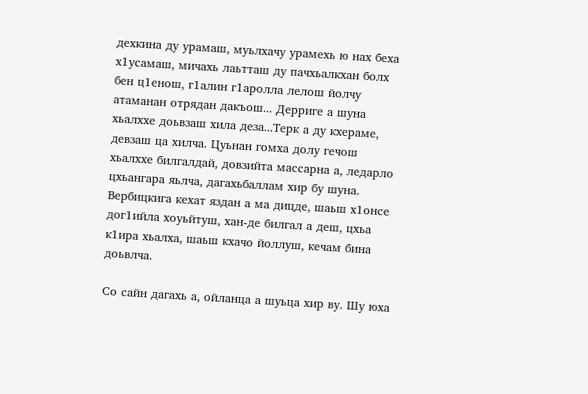дехкина ду урамаш, муьлхачу урамехь ю нах беха х1усамаш, мичахь лаьтташ ду пачхьалкхан болх бен ц1енош, г1алин г1аролла лелош йолчу атаманан отрядан дакъош... Дерриге а шуна хьалххе доьвзаш хила деза...Терк а ду кхераме, девзаш ца хилча. Цуьнан гомха долу гечош хьалххе билгалдай, довзийта массарна а, ледарло цхьангара яьлча, дагахьбаллам хир бу шуна. Вербицкига кехат яздан а ма дицде, шаьш х1онсе дог1ийла хоуьйтуш, хан-де билгал а деш, цхьа к1ира хьалха, шаьш кхачо йоллуш, кечам бина доьвлча.

Со сайн дагахь а, ойланца а шуьца хир ву. Шу юха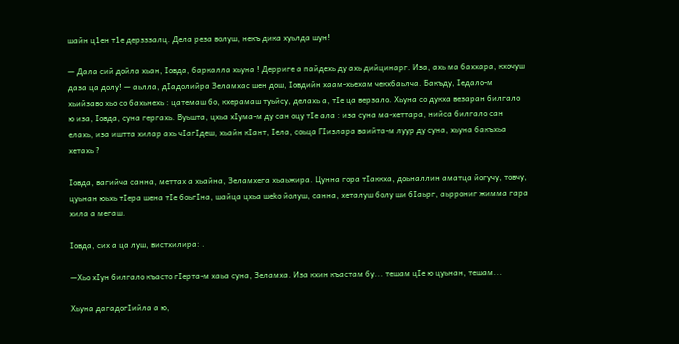шайн ц1ен т1е дерзззалц. Дела реза волуш, некъ дика хуьлда шун!

— Дала сий дойла хьан, Іовда, баркалла хьуна ! Дерриге а пайдехь ду ахь дийцинарг. Иза, ахь ма баххара, кхочуш даза ца долу! — аьлла, дІадолийра Зеламхас шен дош, Іовдийн хаам-хьехам чекхбаьлча. Бакъду, Іедало-м хьийзаво хьо со бахьнехь : цатемаш бо, кхерамаш туьйсу, делахь а, тІе ца верзало. Хьуна со дукха везаран билгало ю иза, Іовда, суна гергахь. Вуьшта, цхьа хІума-м ду сан оцу тІе ала : иза суна ма-хеттара, нийса билгало сан елахь, иза иштта хилар ахь чІагІдеш, хьайн кІант, Іела, соьца ГІизлара ваийта-м луур ду суна, xьуна бакъхьа хетахь ?

Іовда, вагийча санна, меттах а хьайна, Зеламхега хьаьжира. Цунна гора тІаккха, доьналлин аматца йогучу, товчу, цуьнан юьхь тІера шена тІе боьгІна, шайца цхьа шеkо йолуш, санна, хеталуш болу ши бІаьрг, аьррониг жимма гара хила а мегаш.

Іовда, сих а ца луш, вистхилира: .

—Хьо хІун билгало къасто гІерта-м хаьа суна, Зеламха. Иза кхин къастам бу... тешам цІе ю цуьнан, тешам...

Хьуна дагадогІийла а ю,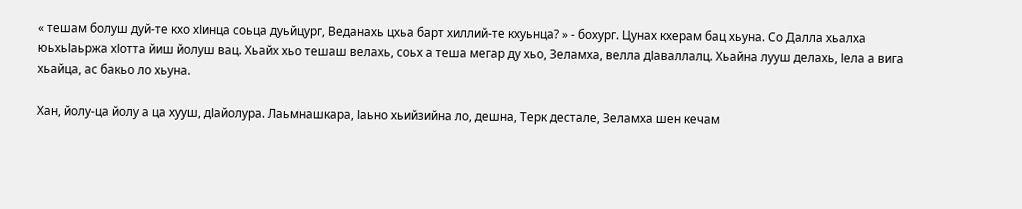« тешам болуш дуй-те кхо хІинца соьца дуьйцург, Веданахь цхьа барт хиллий-те кхуьнца? » - бохург. Цунах кхерам бац хьуна. Со Далла хьалха юьхьІаьржа хІотта йиш йолуш вац. Хьайх хьо тешаш велахь, соьх а теша мегар ду хьо, Зеламха, велла дІаваллалц. Хьайна лууш делахь, Іела а вига хьайца, ас бакьо ло хьуна.

Хан, йолу-ца йолу а ца хууш, дІайолура. Лаьмнашкара, Іаьно хьийзийна ло, дешна, Терк дестале, Зеламха шен кечам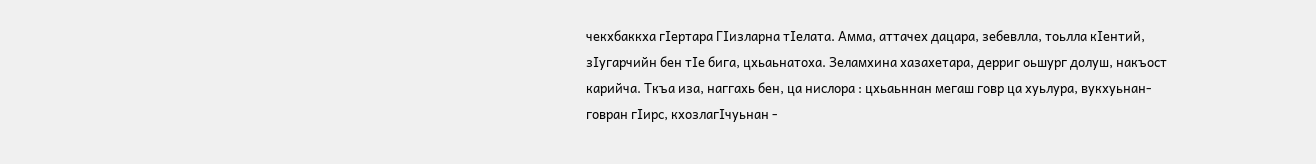чекхбаккха гІертара ГІизларна тІелата. Амма, aттачех дацара, зебевлла, тоьлла кІентий, зІугарчийн бен тІе бига, цхьаьнатоха. Зеламхина хазахетара, дерриг оьшург долуш, накъост карийча. Ткъа иза, наггахь бен, ца нислора : цхьаьннан мегаш говр ца хуьлура, вукхуьнан- говран гІирс, кхозлагІчуьнан -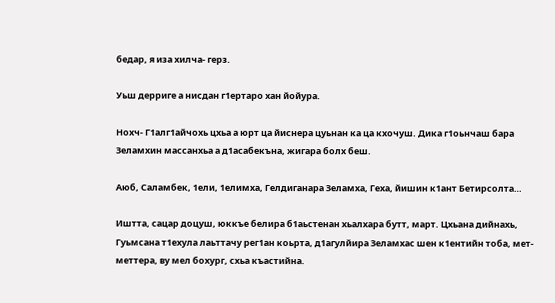бедар, я иза хилча- герз.

Уьш дерриге а нисдан г1ертаро хан йойура.

Нохч- Г1алг1айчохь цхьа а юрт ца йиснера цуьнан ка ца кхочуш. Дика г1оьнчаш бара Зеламхин массанхьа а д1асабекъна, жигара болх беш.

Аюб, Саламбек, 1ели, 1елимха, Гелдиганара Зеламха, Геха, йишин к1ант Бетирсолта…

Иштта, сацар доцуш, юккъе белира б1аьстенан хьалхара бутт, март. Цхьана дийнахь, Гуьмсана т1ехула лаьттачу рег1ан коьрта, д1агулйира Зеламхас шен к1ентийн тоба, мет- меттера, ву мел бохург, схьа къастийна.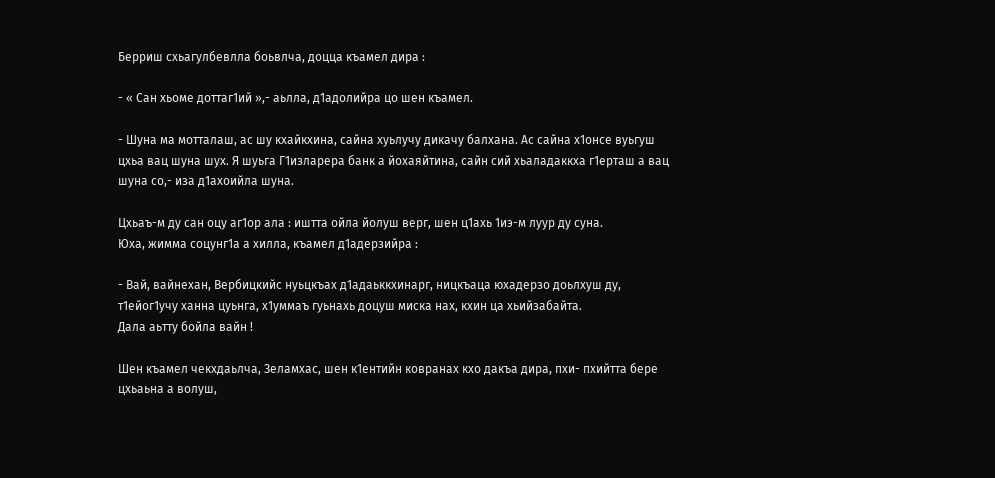Берриш схьагулбевлла боьвлча, доцца къамел дира :

- « Сан хьоме доттаг1ий »,- аьлла, д1адолийра цо шен къамел.

- Шуна ма мотталаш, ас шу кхайкхина, сайна хуьлучу дикачу балхана. Ас сайна х1онсе вуьгуш цхьа вац шуна шух. Я шуьга Г1изларера банк а йохаяйтина, сайн сий хьаладаккха г1ерташ а вац шуна со,- иза д1ахоийла шуна.

Цхьаъ-м ду сан оцу аг1ор ала : иштта ойла йолуш верг, шен ц1ахь 1иэ-м луур ду суна.
Юха, жимма соцунг1а а хилла, къамел д1адерзийра :

- Вай, вайнехан, Вербицкийс нуьцкъах д1адаьккхинарг, ницкъаца юхадерзо доьлхуш ду, т1ейог1учу ханна цуьнга, х1уммаъ гуьнахь доцуш миска нах, кхин ца хьийзабайта.
Дала аьтту бойла вайн !

Шен къамел чекхдаьлча, Зеламхас, шен к1ентийн ковранах кхо дакъа дира, пхи- пхийтта бере цхьаьна а волуш,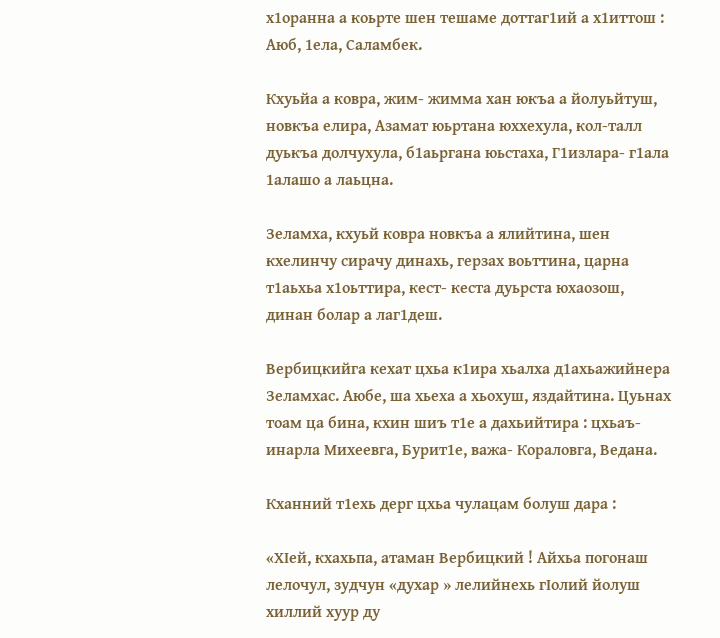х1оранна а коьрте шен тешаме доттаг1ий а х1иттош : Аюб, 1ела, Саламбек.

Кхуьйа а ковра, жим- жимма хан юкъа а йолуьйтуш, новкъа елира, Азамат юьртана юххехула, кол-талл дуькъа долчухула, б1аьргана юьстаха, Г1излара- г1ала 1алашо а лаьцна.

Зеламха, кхуьй ковра новкъа а ялийтина, шен кхелинчу сирачу динахь, герзах воьттина, царна т1аьхьа х1оьттира, кест- кеста дуьрста юхаозош, динан болар а лаг1деш.

Вербицкийга кехат цхьа к1ира хьалха д1ахьажийнера Зеламхас. Аюбе, ша хьеха а хьохуш, яздайтина. Цуьнах тоам ца бина, кхин шиъ т1е а дахьийтира : цхьаъ- инарла Михеевга, Бурит1е, важа- Кораловга, Ведана.

Кханний т1ехь дерг цхьа чулацам болуш дара :

«ХІей, кхахьпа, атаман Вербицкий ! Айхьа погонаш лелочул, зудчун «духар » лелийнехь гІолий йолуш хиллий хуур ду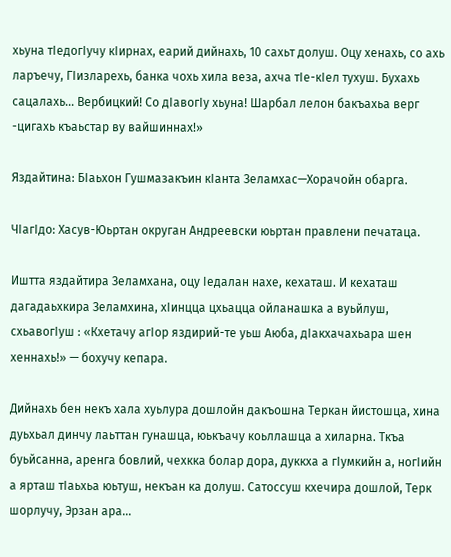хьуна тІедогІучу кІирнах, еарий дийнахь, 10 сахьт долуш. Оцу хенахь, со ахь ларъечу, ГІизларехь, банка чохь хила веза, ахча тІе-кІел тухуш. Бухахь сацалахь... Вербицкий! Со дІавогІу хьуна! Шарбал лелон бакъахьа верг -цигахь къаьстар ву вайшиннах!»

Яздайтина: БІаьхон Гушмазакъин кІанта Зеламхас—Хорачойн обарга.

ЧІагІдо: Хасув-Юьртан округан Андреевски юьртан правлени печатаца.

Иштта яздайтира Зеламхана, оцу Іедалан нахе, кехаташ. И кехаташ дагадаьхкира Зеламхина, хІинцца цхьацца ойланашка а вуьйлуш, схьавогІуш : «Кхетачу агІор яздирий-те уьш Аюба, дІакхачахьара шен хеннахь!» — бохучу кепара.

Дийнахь бен некъ хала хуьлура дошлойн дакъошна Теркан йистошца, хина дуьхьал динчу лаьттан гунашца, юькъачу коьллашца а хиларна. Ткъа буьйсанна, аренга бовлий, чехкка болар дора, дуккха а гІумкийн а, ногІийн а ярташ тІаьхьа юьтуш, некъан ка долуш. Сатоссуш кхечира дошлой, Терк шорлучу, Эрзан ара...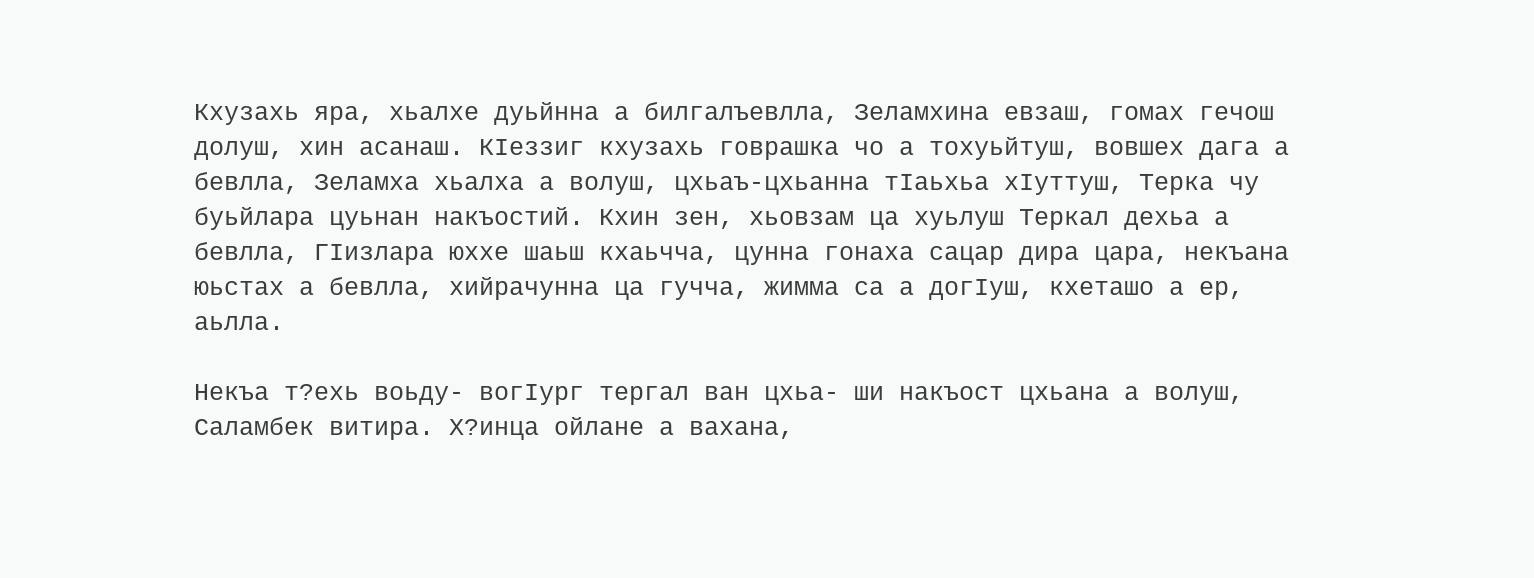Кхузахь яра, хьалхе дуьйнна а билгалъевлла, Зеламхина евзаш, гомах гечош долуш, хин асанаш. КІеззиг кхузахь говрашка чо а тохуьйтуш, вовшех дага а бевлла, Зеламха хьалха а волуш, цхьаъ-цхьанна тІаьхьа хІуттуш, Терка чу буьйлара цуьнан накъостий. Кхин зен, хьовзам ца хуьлуш Теркал дехьа а бевлла, ГІизлара юххе шаьш кхаьчча, цунна гонаха сацар дира цара, некъана юьстах а бевлла, хийрачунна ца гучча, жимма са а догІуш, кхеташо а ер, аьлла.

Некъа т?ехь воьду- вогІург тергал ван цхьа- ши накъост цхьана а волуш, Саламбек витира. Х?инца ойлане а вахана,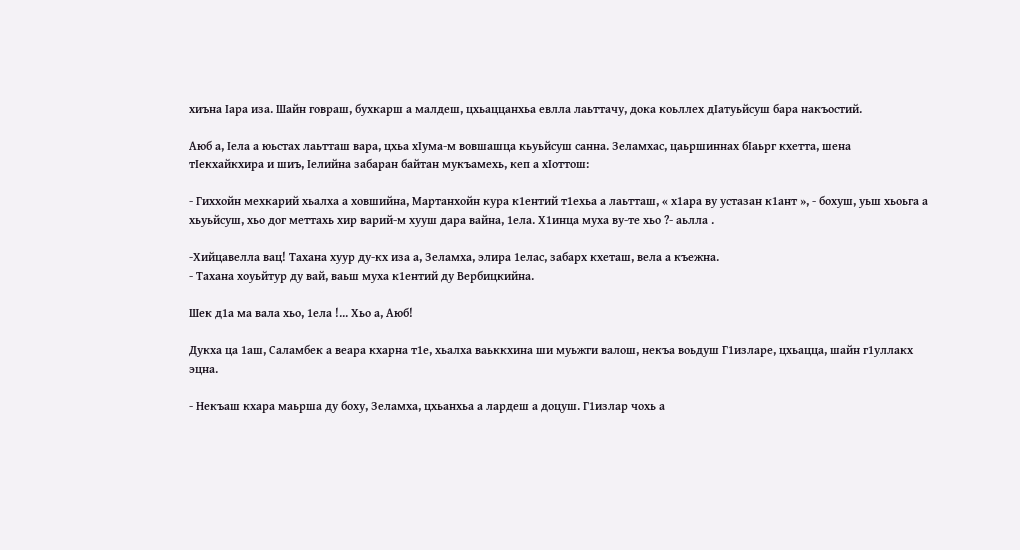хиъна Іара иза. Шайн говраш, бухкарш а малдеш, цхьаццанхьа евлла лаьттачу, дока коьллех дІатуьйсуш бара накъостий.

Аюб а, Іела а юьстах лаьтташ вара, цхьа хІума-м вовшашца кьуьйсуш санна. Зеламхас, цаьршиннах бІаьрг кхетта, шена тІекхайкхира и шиъ, Іелийна забаран байтан мукъамехь, кеп а хІоттош:

- Гиххойн мехкарий хьалха а ховшийна, Мартанхойн кура к1ентий т1ехьа а лаьтташ, « х1ара ву устазан к1ант », - бохуш, уьш хьоьга а хьуьйсуш, хьо дог меттахь хир варий-м хууш дара вайна, 1ела. Х1инца муха ву-те хьо ?- аьлла .

-Хийцавелла вац! Тахана хуур ду-кх иза а, Зеламха, элира 1елас, забарх кхеташ, вела а къежна.
- Тахана хоуьйтур ду вай, ваьш муха к1ентий ду Вербицкийна.

Шек д1а ма вала хьо, 1ела !... Хьо а, Аюб!

Дукха ца 1аш, Саламбек а веара кхарна т1е, хьалха ваьккхина ши муьжги валош, некъа воьдуш Г1изларе, цхьацца, шайн г1уллакх эцна.

- Некъаш кхара маьрша ду боху, Зеламха, цхьанхьа а лардеш а доцуш. Г1излар чохь а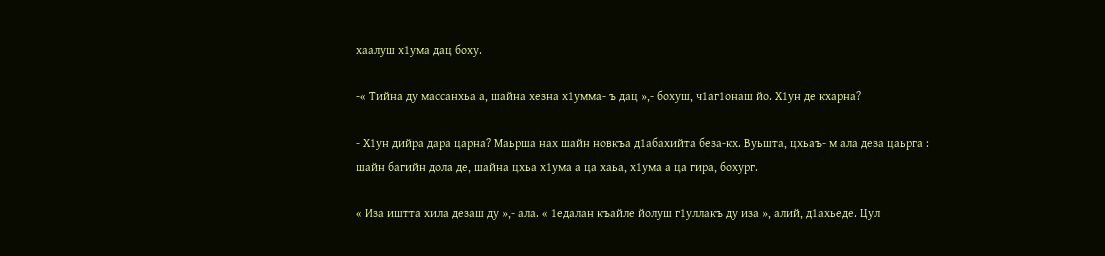хаалуш х1ума дац боху.

-« Тийна ду массанхьа а, шайна хезна х1умма- ъ дац »,- бохуш, ч1аг1онаш йо. Х1ун де кхарна?

- Х1ун дийра дара царна? Маьрша нах шайн новкъа д1абахийта беза-кх. Вуьшта, цхьаъ- м ала деза цаьрга : шайн багийн дола де, шайна цхьа х1ума а ца хаьа, х1ума а ца гира, бохург.

« Иза иштта хила дезаш ду »,- ала. « 1едалан къайле йолуш г1уллакъ ду иза », алий, д1ахьеде. Цул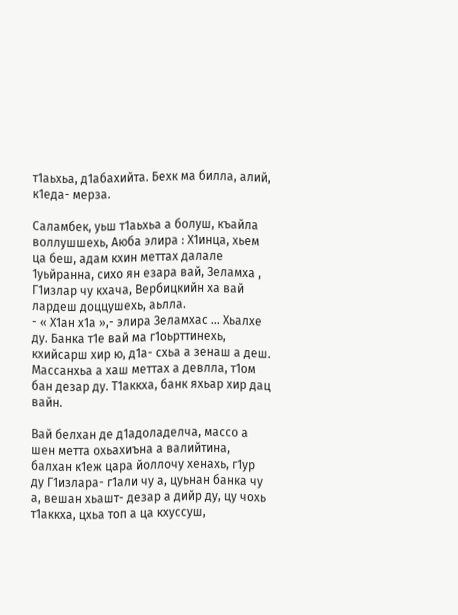т1аьхьа, д1абахийта. Бехк ма билла, алий, к1еда- мерза.

Саламбек, уьш т1аьхьа а болуш, къайла воллушшехь, Аюба элира : Х1инца, хьем ца беш, адам кхин меттах далале 1уьйранна, сихо ян езара вай, Зеламха , Г1излар чу кхача, Вербицкийн ха вай лардеш доццушехь, аьлла.
- « Х1ан х1а »,- элира Зеламхас ... Хьалхе ду. Банка т1е вай ма г1оьрттинехь, кхийсарш хир ю, д1а- схьа а зенаш а деш. Массанхьа а хаш меттах а девлла, т1ом бан дезар ду. Т1аккха, банк яхьар хир дац вайн.

Вай белхан де д1адоладелча, массо а шен метта охьахиъна а валийтина, балхан к1еж цара йоллочу хенахь, г1ур ду Г1излара- г1али чу а, цуьнан банка чу а, вешан хьашт- дезар а дийр ду, цу чохь т1аккха, цхьа топ а ца кхуссуш,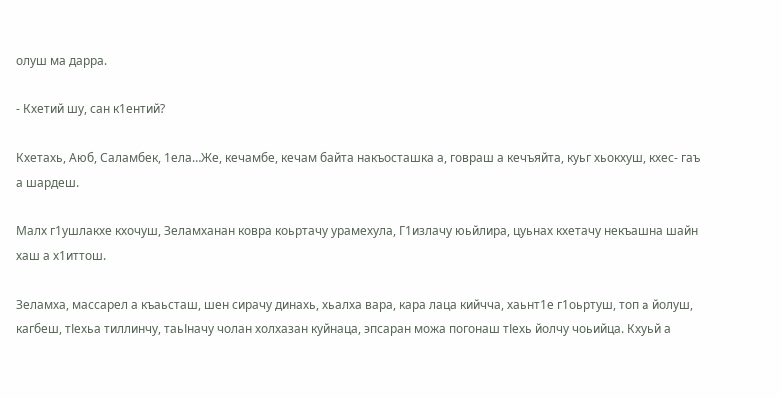олуш ма дарра.

- Кхетий шу, сан к1ентий?

Кхетахь, Аюб, Саламбек, 1ела…Же, кечамбе, кечам байта накъосташка а, говраш а кечъяйта, куьг хьокхуш, кхес- гаъ а шардеш.

Малх г1ушлакхе кхочуш, Зеламханан ковра коьртачу урамехула, Г1излачу юьйлира, цуьнах кхетачу некъашна шайн хаш а х1иттош.

Зеламха, массарел а къаьсташ, шен сирачу динахь, хьалха вара, кара лаца кийчча, хаьнт1е г1оьртуш, топ a йолуш, кагбеш, тІехьа тиллинчу, таьІначу чолан холхазан куйнаца, эпсаран можа погонаш тІехь йолчу чоьийца. Кхуьй а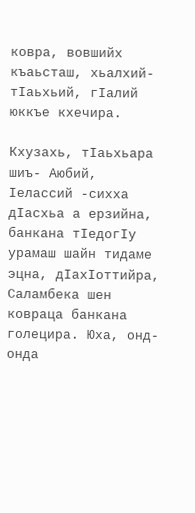ковра, вовшийх къаьсташ, хьалхий-тІаьхьий, гІалий юккъе кхечира.

Кхузахь, тІаьхьара шиъ- Аюбий, Іелассий -сихха дІасхьа а ерзийна, банкана тІедогІу урамаш шайн тидаме эцна, дІахІоттийра, Саламбека шен ковраца банкана голецира. Юха, онд-онда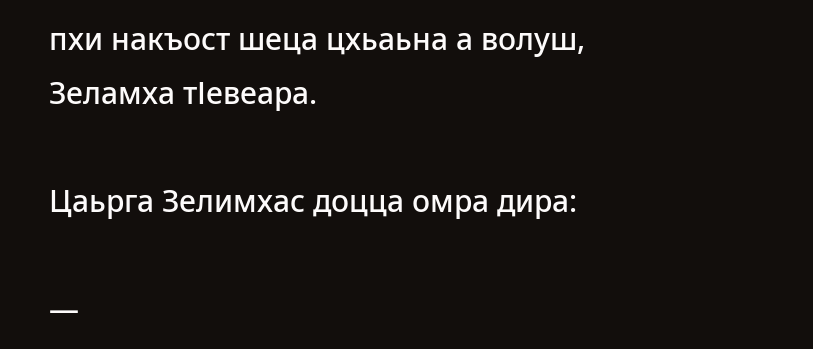пхи накъост шеца цхьаьна а волуш, Зеламха тІевеара.

Цаьрга Зелимхас доцца омра дира:

—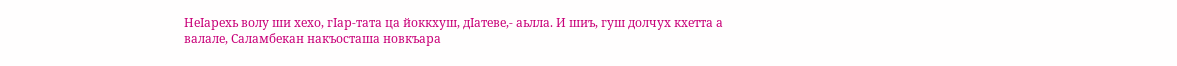НеІарехь волу ши хехо, гІар-тата ца йоккхуш, дІатеве,- аьлла. И шиъ, гуш долчух кхетта а валале, Саламбекан накъосташа новкъара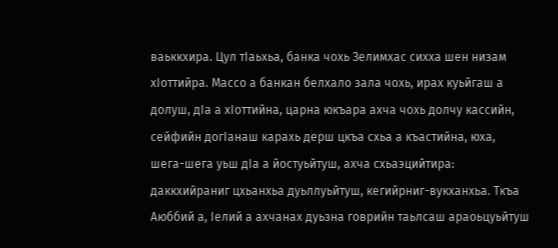ваьккхира. Цул тІаьхьа, банка чохь Зелимхас сихха шен низам хІоттийра. Массо а банкан белхало зала чохь, ирах куьйгаш а долуш, дІа а хІоттийна, царна юкъара ахча чохь долчу кассийн, сейфийн догІанаш карахь дерш цкъа схьа а къастийна, юха, шега-шега уьш дІа а йостуьйтуш, ахча схьаэцийтира: даккхийраниг цхьанхьа дуьллуьйтуш, кегийрниг-вукханхьа. Ткъа Аюббий а, Іелий а ахчанах дуьзна говрийн таьлсаш араоьцуьйтуш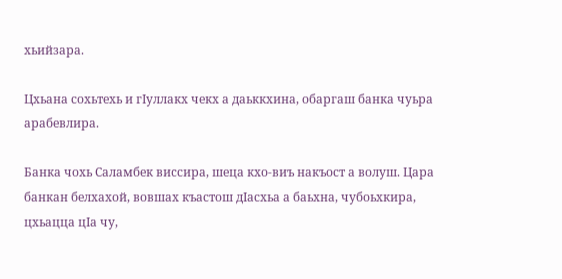хьийзара.

Цхьана сохьтехь и гІуллакх чекх а даьккхина, обаргаш банка чуьра арабевлира.

Банка чохь Саламбек виcсира, шеца кхо-виъ накъост а волуш. Цара банкан белхахой, вовшах къастош дІасхьа а баьхна, чубоьхкира, цхьацца цІа чу,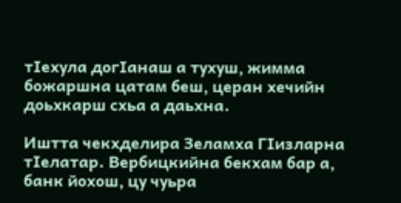тІехула догІанаш а тухуш, жимма божаршна цатам беш, церан хечийн доьхкарш схьа а даьхна.

Иштта чекхделира Зеламха ГІизларна тІелатар. Вербицкийна бекхам бар а, банк йохош, цу чуьра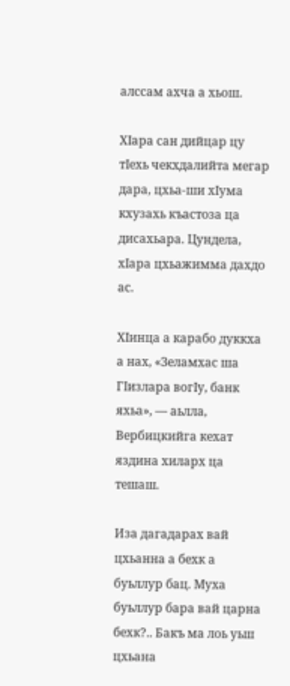алссам ахча а хьош.

ХІара сан дийцар цу тІехь чекхдалийта мегар дара, цхьа-ши хІума кхузахь къастоза ца дисахьара. Цундела, хІара цхьажимма дахдо ас.

ХІинца а карабо дуккха а нах, «Зеламхас ша ГІизлара вогІу, банк яхьа», — аьлла, Вербицкийга кехат яздина хиларх ца тешаш.

Иза дагадарах вай цхьанна а бехк а буьллур бац. Муха буьллур бара вай царна бехк?.. Бакъ ма лоь уьш цхьана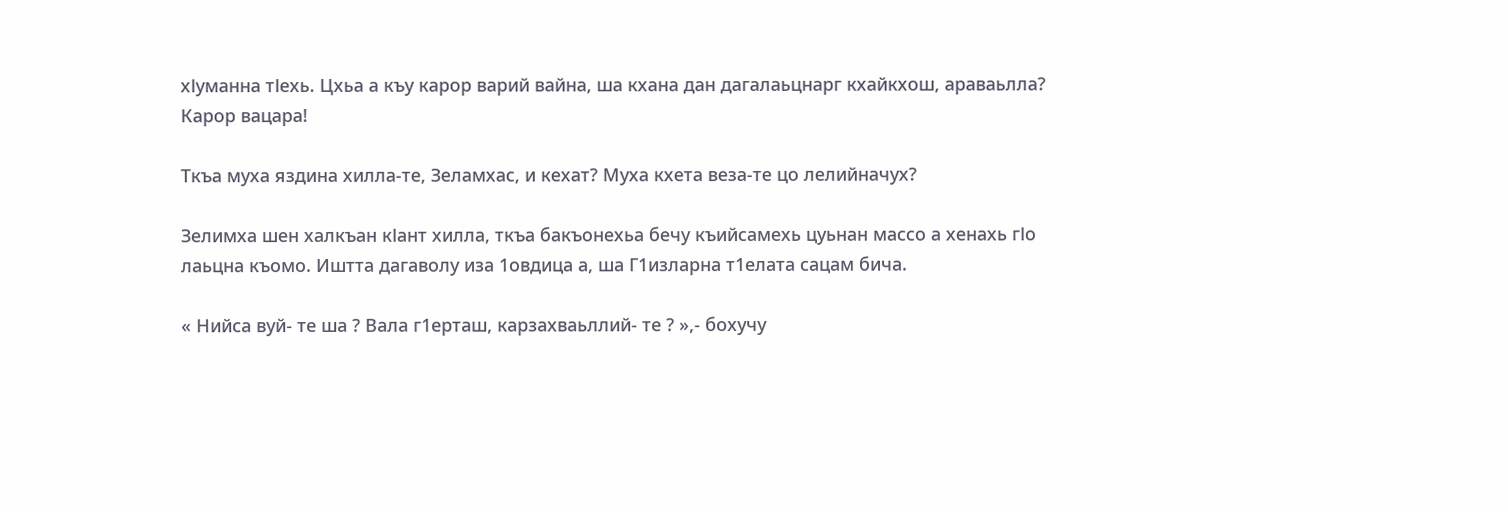хІуманна тІехь. Цхьа а къу карор варий вайна, ша кхана дан дагалаьцнарг кхайкхош, араваьлла? Карор вацара!

Ткъа муха яздина хилла-те, Зеламхас, и кехат? Муха кхета веза-те цо лелийначух?

Зелимха шен халкъан кІант хилла, ткъа бакъонехьа бечу къийсамехь цуьнан массо а хенахь гІо лаьцна къомо. Иштта дагаволу иза 1овдица а, ша Г1изларна т1елата сацам бича.

« Нийса вуй- те ша ? Вала г1ерташ, карзахваьллий- те ? »,- бохучу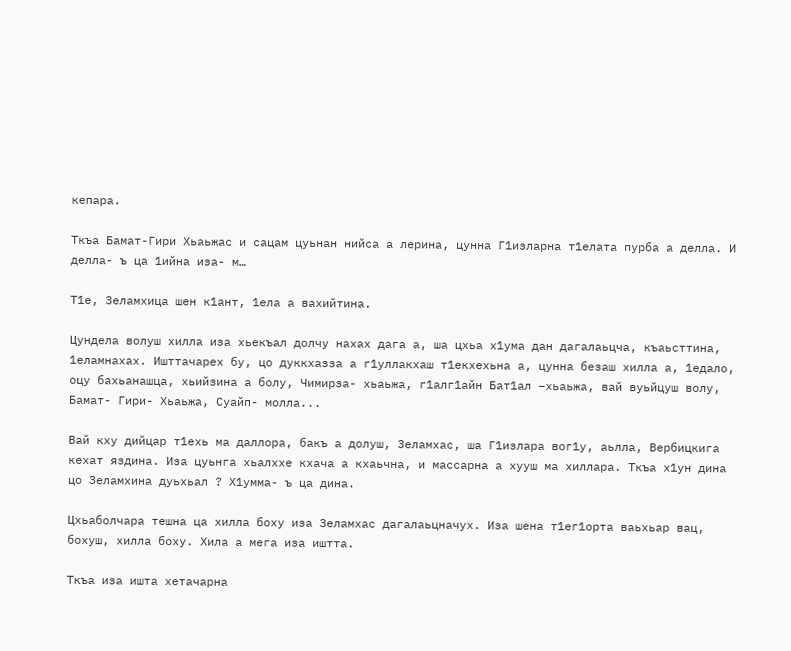кепара.

Ткъа Бамат-Гири Хьаьжас и сацам цуьнан нийса а лерина, цунна Г1изларна т1елата пурба а делла. И делла- ъ ца 1ийна иза- м…

Т1е, Зеламхица шен к1ант, 1ела а вахийтина.

Цундела волуш хилла иза хьекъал долчу нахах дага а, ша цхьа х1ума дан дагалаьцча, къаьсттина, 1еламнахах. Ишттачарех бу, цо дуккхазза а г1уллакхаш т1екхехьна а, цунна безаш хилла а, 1едало, оцу бахьанашца, хьийзина а болу, Чимирза- хьаьжа, г1алг1айн Бат1ал –хьаьжа, вай вуьйцуш волу, Бамат- Гири- Xьаьжа, Суайп- молла...

Вай кху дийцар т1ехь ма даллора, бакъ а долуш, Зеламхас, ша Г1излара вог1у, аьлла, Вербицкига кехат яздина. Иза цуьнга хьалххе кхача а кхаьчна, и массарна а хууш ма хиллара. Ткъа х1ун дина цо Зеламхина дуьхьал ? Х1умма- ъ ца дина.

Цхьаболчара тешна ца хилла боху иза Зеламхас дагалаьцначух. Иза шена т1ег1орта ваьхьар вац, бохуш, хилла боху. Хила а мега иза иштта.

Ткъа иза ишта хетачарна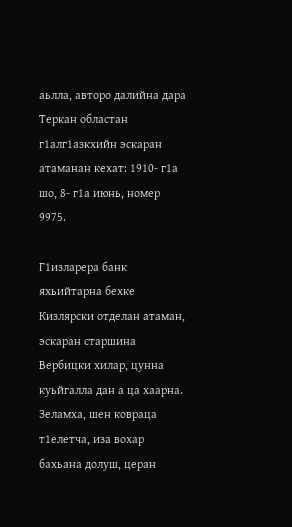аьлла, авторо далийна дара Теркан областан г1алг1азкхийн эскаран атаманан кехат: 1910- г1а шо, 8- г1а июнь, номер 9975.

Г1изларера банк яхьийтарна бехке Кизлярски отделан атаман, эскаран старшина Вербицки хилар, цунна куьйгалла дан а ца хаарна. Зеламха, шен ковраца т1елетча, иза вохар бахьана долуш, церан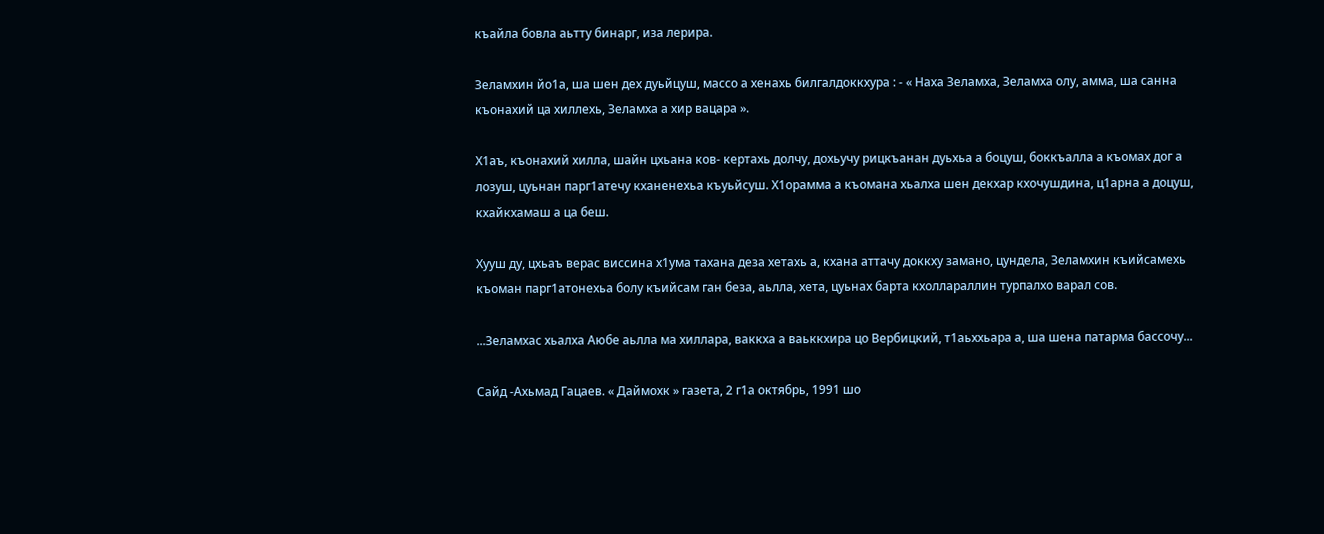къайла бовла аьтту бинарг, иза лерира.

Зеламхин йо1а, ша шен дех дуьйцуш, массо а хенахь билгалдоккхура : - « Наха Зеламха, Зеламха олу, амма, ша санна къонахий ца хиллехь, Зеламха а хир вацара ».

Х1аъ, къонахий хилла, шайн цхьана ков- кертахь долчу, дохьучу рицкъанан дуьхьа а боцуш, боккъалла а къомах дoг а лозуш, цуьнан парг1атечу кханенехьа къуьйсуш. Х1орамма а къомана хьалха шен декхар кхочушдина, ц1арна а доцуш, кхайкхамаш а ца беш.

Хууш ду, цхьаъ верас виссина х1ума тахана деза хетахь а, кхана аттачу доккху замано, цундела, Зеламхин къийсамехь къоман парг1атонехьа болу къийсам ган беза, аьлла, хета, цуьнах барта кхоллараллин турпалхо варал сов.

...Зеламхас хьалха Аюбе аьлла ма хиллара, ваккха а ваьккхира цо Вербицкий, т1аьххьара а, ша шена патарма бассочу...

Сайд -Ахьмад Гацаев. « Даймохк » газетa, 2 г1а октябрь, 1991 шо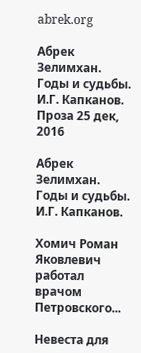abrek.org

Абрек Зелимхан. Годы и судьбы. И.Г. Капканов.
Проза 25 дек, 2016

Абрек Зелимхан. Годы и судьбы. И.Г. Капканов.

Хомич Роман Яковлевич работал врачом Петровского...

Невеста для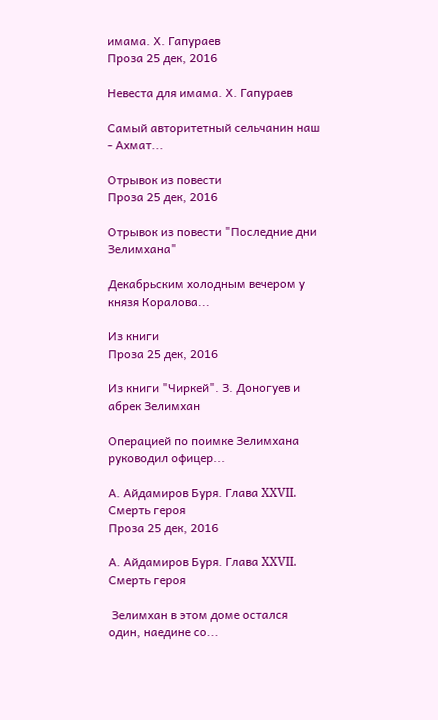имама. Х. Гапураев
Проза 25 дек, 2016

Невеста для имама. Х. Гапураев

Самый авторитетный сельчанин наш - Ахмат...

Отрывок из повести
Проза 25 дек, 2016

Отрывок из повести "Последние дни Зелимхана"

Декабрьским холодным вечером у князя Коралова...

Из книги
Проза 25 дек, 2016

Из книги "Чиркей". З. Доногуев и абрек Зелимхан

Операцией по поимке Зелимхана руководил офицер...

А. Айдамиров Буря. Глава XXVII. Смерть героя
Проза 25 дек, 2016

А. Айдамиров Буря. Глава XXVII. Смерть героя

 Зелимхан в этом доме остался один, наедине со...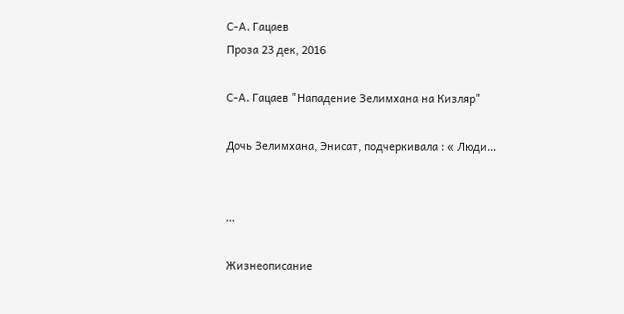С-А. Гацаев
Проза 23 дек, 2016

С-А. Гацаев "Нападение Зелимхана на Кизляр"

Дочь Зелимхана, Энисат, подчеркивала : « Люди...


...

Жизнеописание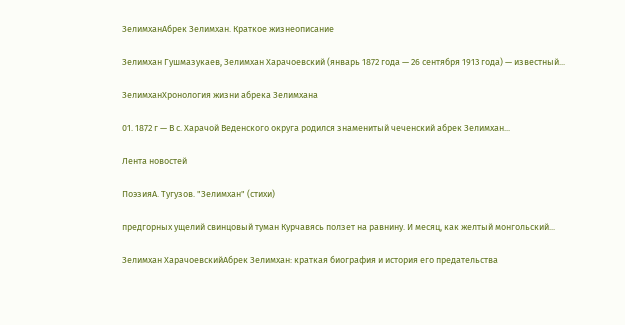ЗелимханАбрек Зелимхан. Краткое жизнеописание

Зелимхан Гушмазукаев, Зелимхан Харачоевский (январь 1872 года — 26 сентября 1913 года) — известный...

ЗелимханХронология жизни абрека Зелимхана

01. 1872 г — В с. Харачой Веденского округа родился знаменитый чеченский абрек Зелимхан...

Лента новостей

ПоэзияА. Тугузов. "Зелимхан" (стихи)

предгорных ущелий свинцовый туман Курчавясь ползет на равнину. И месяц, как желтый монгольский...

Зелимхан ХарачоевскийАбрек Зелимхан: краткая биография и история его предательства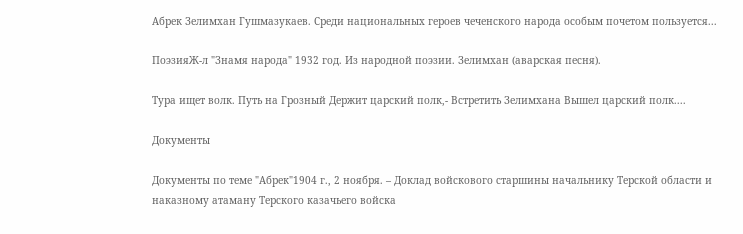Абрек Зелимхан Гушмазукаев. Среди национальных героев чеченского народа особым почетом пользуется...

ПоэзияЖ-л "Знамя народа" 1932 год. Из народной поэзии. Зелимхан (аварская песня).

Тура ищет волк. Путь на Грозный Держит царский полк,- Встретить Зелимхана Вышел царский полк....

Документы

Документы по теме "Абрек"1904 г., 2 ноября. – Доклад войскового старшины начальнику Терской области и наказному атаману Терского казачьего войска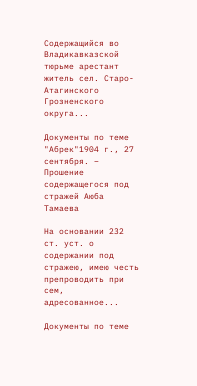Содержащийся во Владикавказской тюрьме арестант житель сел. Старо-Атагинского Грозненского округа...

Документы по теме "Абрек"1904 г., 27 сентября. – Прошение содержащегося под стражей Аюба Тамаева

На основании 232 ст. уст. о содержании под стражею, имею честь препроводить при сем, адресованное...

Документы по теме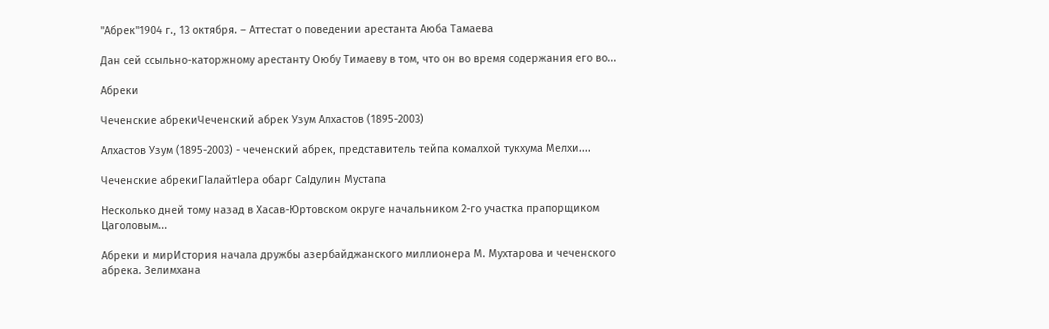"Абрек"1904 г., 13 октября. – Аттестат о поведении арестанта Аюба Тамаева

Дан сей ссыльно-каторжному арестанту Оюбу Тимаеву в том, что он во время содержания его во...

Абреки

Чеченские абрекиЧеченский абрек Узум Алхастов (1895-2003)

Алхастов Узум (1895-2003) - чеченский абрек, представитель тейпа комалхой тукхума Мелхи....

Чеченские абрекиГIалайтIера обарг СаIдулин Мустапа

Несколько дней тому назад в Хасав-Юртовском округе начальником 2-го участка прапорщиком Цаголовым...

Абреки и мирИстория начала дружбы азербайджанского миллионера М. Мухтарова и чеченского абрека. Зелимхана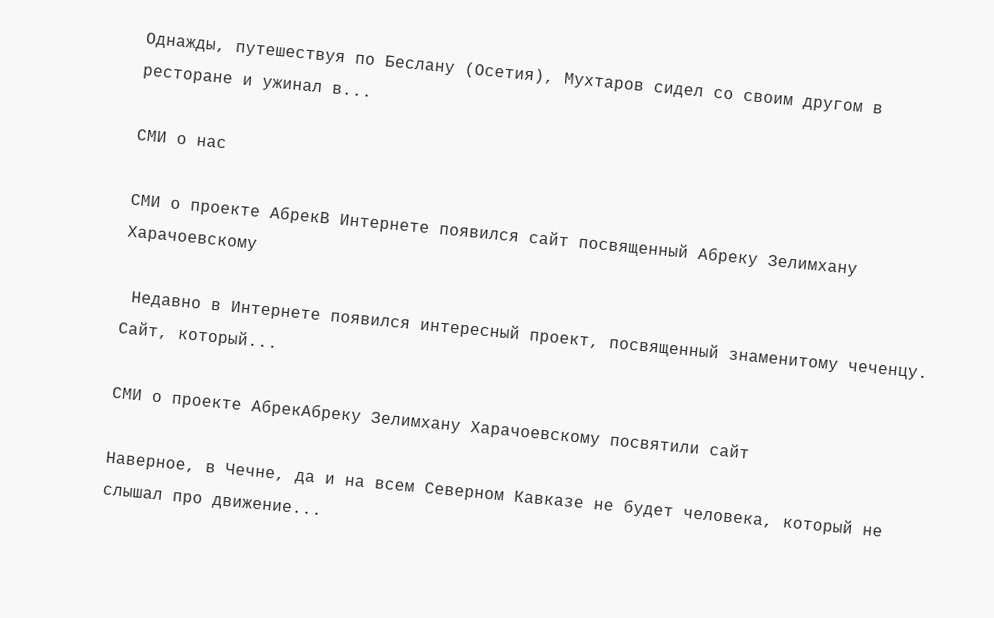Однажды, путешествуя по Беслану (Осетия), Мухтаров сидел со своим другом в ресторане и ужинал в...

СМИ о нас

СМИ о проекте АбрекВ Интернете появился сайт посвященный Абреку Зелимхану Харачоевскому

 Недавно в Интернете появился интересный проект, посвященный знаменитому чеченцу. Сайт, который...

СМИ о проекте АбрекАбреку Зелимхану Харачоевскому посвятили сайт

Наверное, в Чечне, да и на всем Северном Кавказе не будет человека, который не слышал про движение...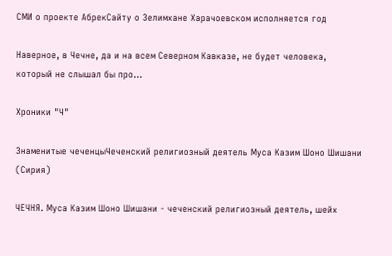СМИ о проекте АбрекСайту о Зелимхане Харачоевском исполняется год

Наверное, в Чечне, да и на всем Северном Кавказе, не будет человека, который не слышал бы про...

Хроники "Ч"

Знаменитые чеченцыЧеченский религиозный деятель Myса Казим Шоно Шишани (Сирия)

ЧЕЧНЯ. Myса Казим Шоно Шишани - чеченский религиозный деятель, шейх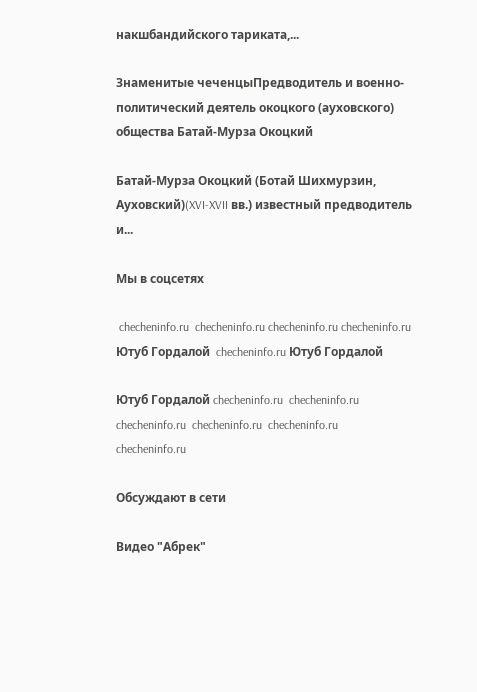накшбандийского тариката,...

Знаменитые чеченцыПредводитель и военно-политический деятель окоцкого (ауховского) общества Батай-Мурза Окоцкий

Батай-Мурза Окоцкий (Ботай Шихмурзин, Ауховский)(XVI-XVII вв.) известный предводитель и...

Мы в соцсетях

 checheninfo.ru  checheninfo.ru checheninfo.ru checheninfo.ru Ютуб Гордалой  checheninfo.ru Ютуб Гордалой

Ютуб Гордалой checheninfo.ru  checheninfo.ru  checheninfo.ru  checheninfo.ru  checheninfo.ru  checheninfo.ru

Обсуждают в сети

Видео "Абрек"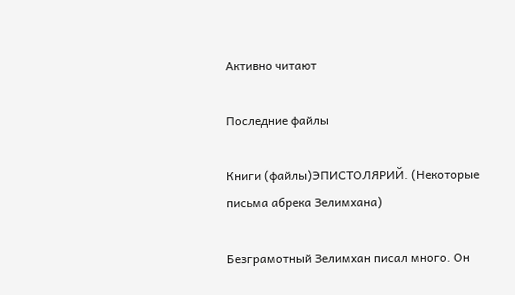Активно читают

Последние файлы

Книги (файлы)ЭПИСТОЛЯРИЙ. (Некоторые письма абрека Зелимхана)

Безграмотный Зелимхан писал много. Он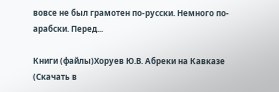вовсе не был грамотен по-русски. Немного по-арабски. Перед...

Книги (файлы)Хоруев Ю.В. Абреки на Кавказе (Скачать в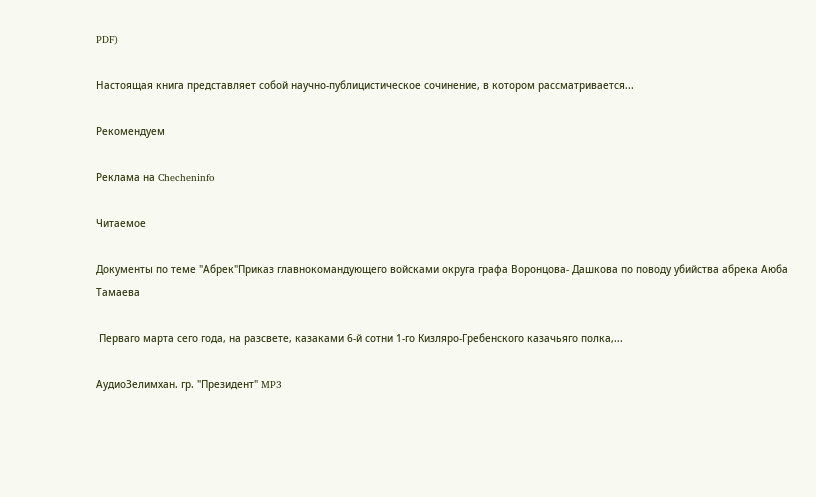PDF)

Настоящая книга представляет собой научно-публицистическое сочинение, в котором рассматривается...

Рекомендуем

Реклама на Checheninfo

Читаемое

Документы по теме "Абрек"Приказ главнокомандующего войсками округа графа Воронцова- Дашкова по поводу убийства абрека Аюба Тамаева

 Перваго марта сего года, на разсвете, казаками 6-й сотни 1-го Кизляро-Гребенского казачьяго полка,...

АудиоЗелимхан. гр. "Президент" MP3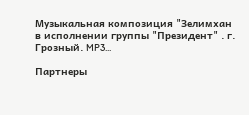Музыкальная композиция "Зелимхан в исполнении группы "Президент" . г. Грозный. MP3...

Партнеры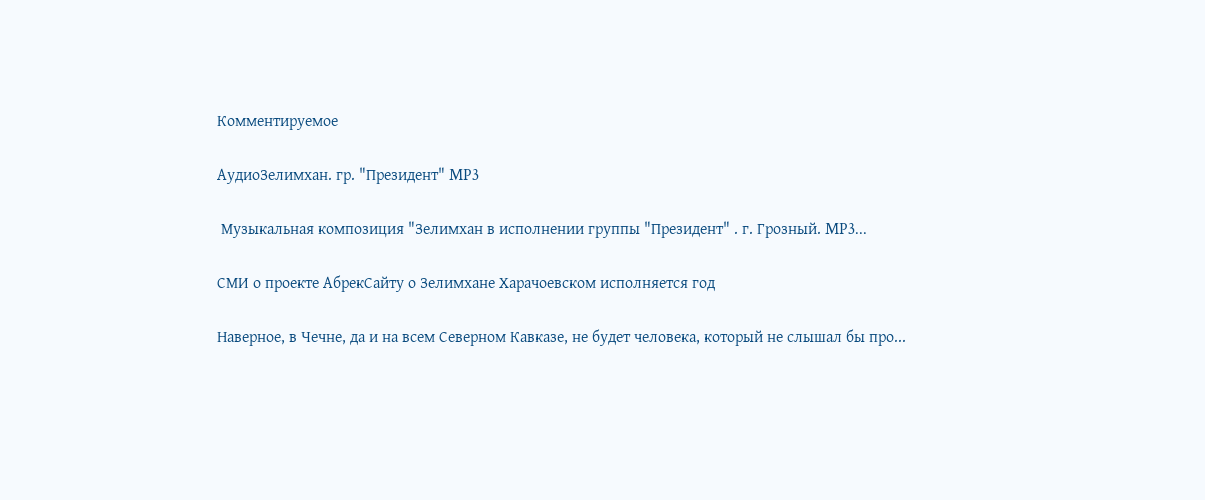Комментируемое

АудиоЗелимхан. гр. "Президент" MP3

 Музыкальная композиция "Зелимхан в исполнении группы "Президент" . г. Грозный. MP3...

СМИ о проекте АбрекСайту о Зелимхане Харачоевском исполняется год

Наверное, в Чечне, да и на всем Северном Кавказе, не будет человека, который не слышал бы про...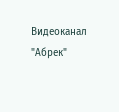Видеоканал "Абрек"